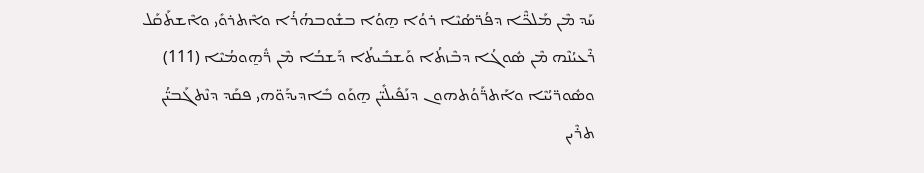ܚܰܕ ܡܶܢ ܡܰܠܟ̈ܶܐ ܕܦܳܪ̈ܣܳܝܶܐ ܪܘܳܐ ܗ̱ܘܳܐ ܒܫܽܘܒܗܳܪܳܐ ܘܐܶܬܪܘܺܝ ܘܐܶܫܬܰܩܰܠ ܪܶܥܝܳܢܶܗ ܡܶܢ ܣܽܘܓܳܐ ܕܒܶܙܬܳܐ ܘܰܫܒܺܝܬܳܐ ܕܰܫܒܳܐ ܡܶܢ ܪ̈ܽܗ̱ܘܡܳܝܶܐ (111) ܘܣܽܘܪ̈ܝܳܝܶܐ ܘܐܰܬܪ̈ܰܘܳܬܗܘܢ ܕܢܰܦܺܝܠܺܝ̈ܢ ܗ̱ܘܰܘ ܒܺܐܕܝܕܰܘ̈ܗܝ ܦܩܰܕ ܕܢܶܬܓܰܒܝ̈ܳܢ ܬܪܶܝܢ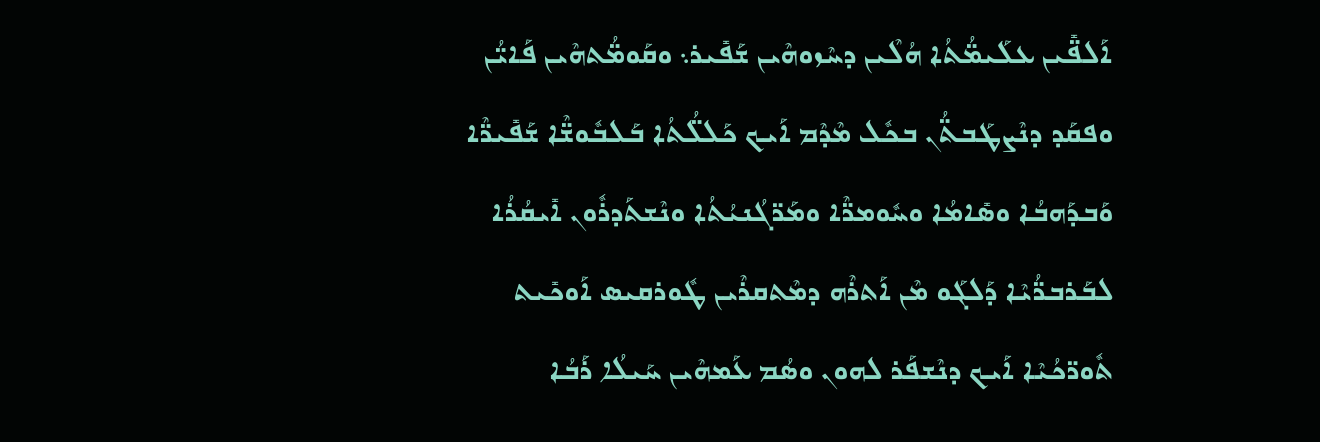ܐܰܠܦ̈ܺܝܢ ܥܠܰܝܡ̈ܳܬܳܐ ܗܳܠܶܝܢ ܕܚܶܙܘܗܶܝܢ ܫܰܦܺܝܪ܆ ܘܩܰܘܡ̈ܳܬܗܶܝܢ ܦܰܐܝ̈ܳܢ ܘܦܩܰܕ ܕܢܶܨܛܰܒܬ̈ܳܢ ܒܟܽܠ ܡܶܕܶܡ ܐܰܝܟ ܟܰܠܠ̈ܳܬܳܐ ܒܰܠܒܽܘܫ̈ܶܐ ܫܰܦܺܝܪ̈ܶܐ ܘܰܒܕܰܗܒܳܐ ܘܣܺܐܡܳܐ ܘܚܽܘܡܪ̈ܶܐ ܘܡܰܪ̈ܓܳܢܝܳܬܳܐ ܘܢܶܫܬܰܕܪܽܘܢ ܐܺܝܩܳܪܳܐ ܠܒܰܪܒܪ̈ܳܝܶܐ ܕܰܠܓܰܘ ܡܶܢ ܐܰܬܪܶܗ ܕܡܶܬܩܪܶܝܢ ܛܽܘܪܩܝܣ ܐܰܘܟܺܝܬ ܬܽܘܪ̈ܟܳܝܶܐ ܐܰܝܟ ܕܢܶܫܦܰܪ ܠܗܘܢ ܘܣܳܡ ܥܰܡܗܶܝܢ ܚܰܝܠܳܐ ܪܰܒܳܐ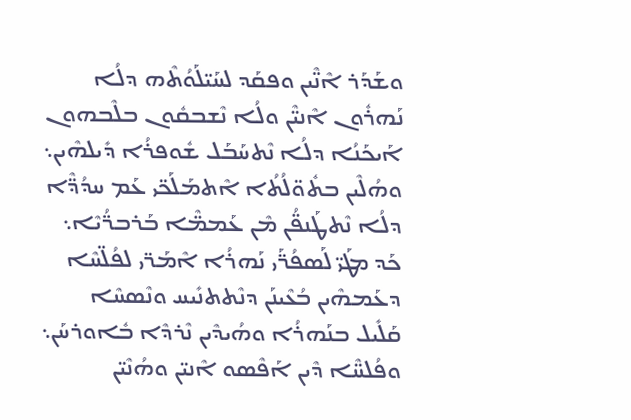ܘܫܰܕܰܪ ܐܶܢ̈ܶܝܢ ܘܦܩܰܕ ܠܚܰܝ̈ܠܰܘܳܬܶܗ ܕܠܳܐ ܢܰܗܪܽܘܢ ܐܶܢܝ̈ܶܢ ܘܠܳܐ ܢܶܫܒܩܽܘܢ ܒܠܶܒܗܘܢ ܐܰܝܟܰܢܳܐ ܕܠܳܐ ܢܶܬܚܰܒܰܠ ܫܽܘܦܪܳܐ ܕܺܝܠܗܶܝܢ܆ ܘܗܳܠܶܝܢ ܒܬܽܘ̈ܠܳܬܳܐ ܐܶܬܡܰܠܰܟ̈ܝ ܥܰܡ ܚܕܳܕ̈ܶܐ ܕܠܳܐ ܢܶܬܛܰܢܦ̈ܳܢ ܡܶܢ ܥܰܡܡ̈ܶܐ ܒܰܪܒܪ̈ܳܝܶܐ܆ ܟܰܕ ܡܛܰܝ̈ ܠܰܣܦܳܪ̈ܰܝ ܢܰܗܪܳܐ ܐܶܡܰܪ̈ܝ ܠܦܳܠ̈ܚܶܐ ܕܥܰܡܗܶܝܢ ܒܳܥܶܝܢܰܢ ܕܢܶܬܬܢܺܝܚ ܘܢܶܣܚܶܐ ܩܰܠܺܝܠ ܒܢܰܗܪܳܐ ܘܗܳܝܕܶܝܢ ܢܶܪܕܶܐ ܒܽܐܘܪܚܰܢ܆ ܘܦܳܠܚ̈ܶܐ ܕܶܝܢ ܐܰܦܶܣܘ ܐܶܢܝ̈ܢ ܘܗܳܢܶܝ̈ܢ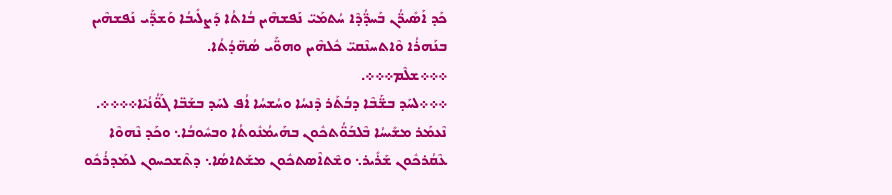ܟܰܕ ܐܰܣܺܝܪ̈ܳܢ ܒܰܚܕ̈ܳܕܶܐ ܚܳܬܡܰܝ̈ ܢܰܦܫܗܶܝܢ ܒܳܐܬܳܐ ܕܰܨܠܺܝܒܳܐ ܘܰܫܕ̈ܰܝ ܢܰܦܫܗܶܝܢ ܒܢܰܗܪܳܐ ܘܶܐܬܚܢܶܩܝ̈ ܟܽܠܗܶܝܢ ܘܗܘ̈ܰܝ ܣܳܗ̈ܕܳܬܳܐ.
܀܀܀ܫܠܶܡ܀܀܀.
܀܀܀ܠܚܰܕ ܒܫ̈ܰܒܶܐ ܕܒܳܬܰܪ ܕܶܢܚܳܐ ܘܚܳܫܚܳܐ ܐܳܦ ܠܚܰܕ ܒܫܰܒ̈ܐ ܓܰܘ̈ܳܢܳܝܶܐ܀܀܀܀.
ܢܶܥܡܰܪ ܡܫܺܝܚܳܐ ܒܶܠܒܰܘ̈ܳܬܟܽܘܢ ܒܗܰܝܡܳܢܽܘܬܳܐ ܘܒܚܽܘܒܳܐ܆ ܘܟܰܕ ܢܶܗܘܶܐ ܥܶܩܳܪܟܽܘܢ ܫܰܪܺܝܪ܆ ܘܫܶܬܐܶܣܬܟܽܘܢ ܡܫܰܬܐܣܳܐ܆ ܕܬܶܫܟܚܘܢ ܠܡܰܕܪܳܟܽܘ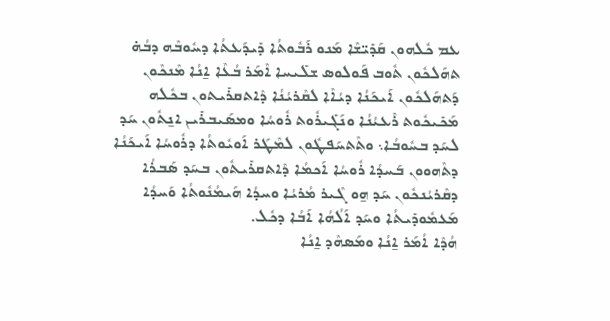ܥܡ ܟܽܠܗܘܢ ܩܰܕܺܝ̈ܫܶܐ ܡܰܢܘ ܪܰܒܽܘܬܳܐ ܕܺܝܕܰܥܬܳܐ ܕܚܽܘܒܶܗ ܕܒܳܗ̇ ܬܗܰܠܟܽܘܢ ܬܽܘܒ ܦܰܘܠܘܣ ܫܠܺܝܚܐ ܐܶܡܰܪ ܒܳܥܶܐ ܐ̱ܢܳܐ ܡܶܢܟܶܘܢ ܕܰܬܗܰܠܟܽܘܢ ܐܰܝܟܰܢܳܐ ܕܝܳܐܶܐ ܠܩܶܪܝܳܢܳܐ ܕܶܐܬܩܪܺܝܬܘܢ ܒܟܽܠܗ ܡܰܟܺܝܟܽܘܬ ܪܶܥܝܳܢܳܐ ܘܢܰܓܺܝܪܽܘܬ ܪܽܘܚܳܐ ܘܡܣܰܝܒܪܺܝܢ ܐܢ̱ܬܽܘܢ ܚܰܕ ܠܚܰܕ ܒܚܽܘܒܳܐ܆ ܘܬܶܬܚܰܦܛܽܘܢ ܠܡܶܛܰܪ ܐܰܘܝܽܘܬܳܐ ܕܪܽܘܚܳܐ ܐܰܝܟܰܢܳܐ ܕܬܶܗܘܘܢ ܒܰܚܕܳܐ ܪܽܘܚܳܐ ܐܰܟܡܳܐ ܕܶܐܬܩܪܺܝܬܽܘܢ ܒܚܰܕ ܣܰܒܪܳܐ ܕܩܶܪܝܳܢܟܽܘܢ ܚܰܕ ܗ̱ܘ ܓܶܝܪ ܡܳܪܝܳܐ ܘܚܕܳܐ ܗܰܝܡܳܢܽܘܬܳܐ ܘܰܚܕܳܐ ܡܰܥܡܽܘܕܺܝܬܳܐ ܘܚܰܕ ܐܰܠܳܗܳܐ ܐܰܒܳܐ ܕܟܽܠ.
ܗܳܕܶܐ ܐܳܡܰܪ ܐ̱ܢܳܐ ܘܡܰܣܗܶܕ ܐ̱ܢܳܐ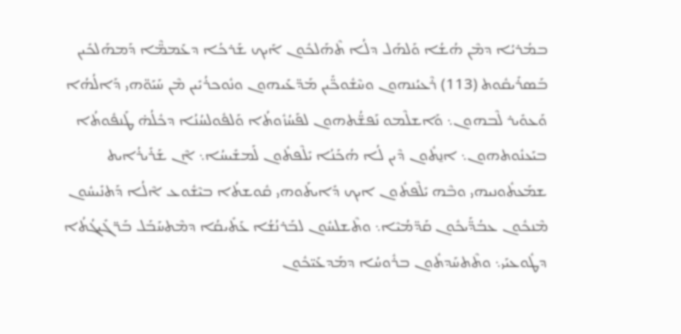ܒܡܳܪܝܳܐ ܕܡܶܢ ܗܳܫܳܐ ܘܰܠܗܰܠ ܕܠܳܐ ܬܶܗܰܠܟܽܘܢ ܐܰܝܟ ܫܰܪܟܳܐ ܕܥܰܡܡ̈ܶܐ ܕܰܡܗܰܠܟܺܝܢ ܒܰܣܪܺܝܩܽܘܬ (113) ܪܶܥܝܳܢܗܘܢ ܘܚܶܫܽܘܟ̈ܺܝܢ ܡܰܕ̈ܥܰܝܗܘܢ ܘܢܽܘܟܪܳܝܺܝܢ ܡܶܢ ܚܰܝܰܘ̈ܗܝ ܕܰܐܠܳܗܳܐ ܘܰܥܘܺܝܪ ܠܶܒܗܘܢ܆ ܘܰܐܫܠܶܡܘ ܢܰܦܫ̈ܳܬܗܘܢ ܠܦܰܚܳܙܽܘܬܳܐ ܘܰܠܦܽܘܠܚܳܢܳܐ ܕܟܽܠܳܗ̇ ܛܰܢܦܽܘܬܳܐ ܒܝܰܥܢܽܘܬܗܘܢ܆ ܐܢ̱ܬܽܘܢ ܕܶܝܢ ܠܳܐ ܗܳܟܰܢܳܐ ܝܺܠܶܦܬܽܘܢ ܠܰܡܫܺܝܚܳܐ܆ ܐܶܢ ܫܰܪܺܝܪܳܐܝܬ ܫܡܰܥܬܽܘܢܝܗܝ ܘܒܶܗ ܝܺܠܶܦܬܽܘܢ ܐܝܟ ܕܺܐܝܬܰܘܗܝ ܩܽܘܫܬܳܐ ܒܝܶܫܽܘܥ ܐܶܠܳܐ ܕܰܬܢܺܝܚܽܘܢ ܡܶܢܟܽܘܢ ܥܒܳܕ̈ܰܝܟܽܘܢ ܩܰܕ̈ܡܳܝܶܐ܆ ܘܬܶܫܠܚܽܘܢ ܠܒܰܪܢܳܫܳܐ ܥܰܬܺܝܩܳܐ ܕܡܶܬܚܰܒܰܠ ܒܰܪ̈ܓܺܝܓܳܬܳܐ ܕܛܽܘܥܝܰܝ܆ ܘܬܶܬܚܰܕܬܽܘܢ ܒܪܽܘܚܳܐ ܕܡܰܕܥܰܝ̈ܟܽܘܢ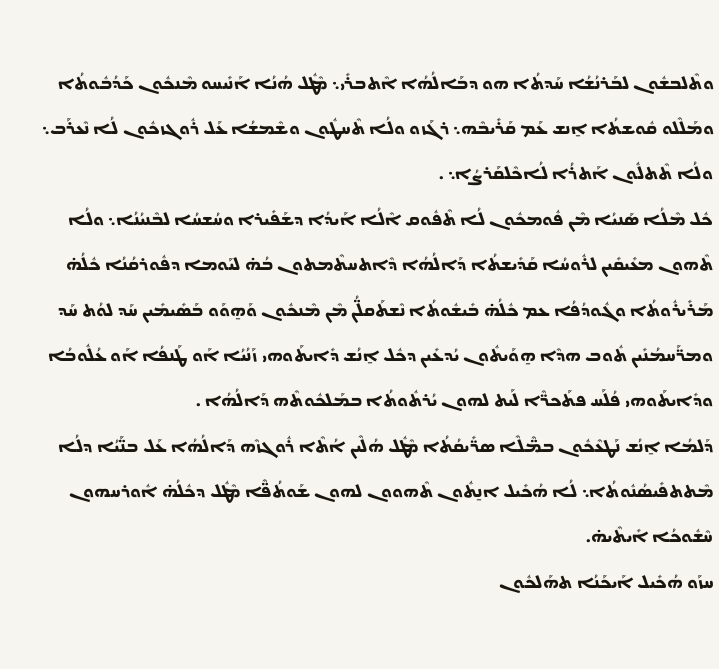ܘܬܶܠܒܫܽܘܢ ܠܒܰܪܢܳܫܳܐ ܚܰܕܬܳܐ ܗܘ ܕܒܰܐܠܳܗܳܐ ܐܶܬܒܪܺܝ܆ ܡܶܛܽܠ ܗܳܢܳܐ ܐܰܢܺܝܚܘ ܡܶܢܟܽܘܢ ܟܰܕܳܒܽܘܬܳܐ ܘܡܰܠܶܠܘ ܩܽܘܫܬܳܐ ܐ̱ܢܫ ܥܰܡ ܩܰܪܺܝܒܶܗ܆ ܪܓܰܙܘ ܘܠܳܐ ܬܶܚܛܽܘܢ ܘܫܶܡܫܳܐ ܥܰܠ ܪܽܘܓܙܟܽܘܢ ܠܳܐ ܢܶܥܪܰܒ܆ ܘܠܳܐ ܬܶܬܠܽܘܢ ܐܰܬܪܳܐ ܠܳܐܟܶܠܩܰܪܨܳܐ܆ .
ܟܽܠ ܡܶܠܳܐ ܣܰܢܝܳܐ ܡܶܢ ܦܽܘܡܟܽܘܢ ܠܳܐ ܬܶܦܽܘܩ ܐܶܠܳܐ ܐܰܝܕܳܐ ܕܫܰܦܺܝܪܐ ܘܚܳܫܚܳܐ ܠܒܶܢܝܳܢܳܐ܆ ܘܠܳܐ ܬܶܗܘܢ ܡܥܺܝܩܺܝܢ ܠܪܽܘܚܳܐ ܩܰܕܺܝܫܬܳܐ ܕܰܐܠܳܗܳܐ ܕܶܐܬܚܬܶܡܬܘܢ ܒܳܗ̇ ܠܝܰܘܡܐ ܕܦܽܘܪܩܳܢܳܐ ܟܽܠܳܗ̇ ܡܰܪܺܝܪܽܘܬܳܐ ܘܓܽܘܕܳܦܳܐ ܥܡ ܟܽܠܳܗ̇ ܒܺܝܫܽܘܬܳܐ ܢܶܫܬܰܩܠ̈ܳܢ ܡܶܢ ܡܶܢܟܽܘܢ ܘܰܗ̱ܘܰܘ ܒܰܣܺܝܡܺܝܢ ܚܰܕ ܠܘܳܬ ܚܰܕ ܘܡܪ̈ܰܚܡܳܢܺܝܢ ܬܽܘܒ ܗܕܶܐ ܗ̱ܘܰܝܬܽܘܢ ܝܳܕܥܺܝܢ ܕܟܽܠ ܐ̱ܢܳܫ ܕܺܐܝܬܰܘܗܝ ܙܰܢܳܝܳܐ ܐܰܘ ܛܰܢܦܳܐ ܐܰܘ ܥܳܠܽܘܒܳܐ ܘܕܺܐܝܬܰܘܗܝ ܦܳܠܰܚ ܦܬܰܟܪ̈ܶܐ ܠܰܝܬ ܠܗܘܢ ܝܳܪܬܽܘܬܳܐ ܒܡܰܠܟܽܘܬܶܗ ܕܰܐܠܳܗܳܐ .
ܕܰܠܡܳܐ ܐ̱ܢܳܫ ܢܰܛܥܶܟܽܘܢ ܒܡ̈ܶܠܶܐ ܣܪ̈ܺܝܩܳܬܳܐ ܡܶܛܽܠ ܗܳܠܶܝܢ ܐܳܬܶܐ ܪܽܘܓܙܶܗ ܕܰܐܠܳܗܳܐ ܥܰܠ ܒܢ̈ܰܝܳܐ ܕܠܳܐ ܡܶܬܬܦܺܝܣܳܢܽܘܬܳܐ܆ ܠܳܐ ܗܳܟܺܝܠ ܐܢ̱ܬܽܘܢ ܬܶܗܘܘܢ ܠܗܘܢ ܫܰܘܬܳܦ̈ܶܐ ܡܶܛܽܠ ܕܟܽܠܳܗ̇ ܐܽܘܪܚܗܘܢ ܚܶܫܽܘܟܳܐ ܐܺܝܬܶܝܗ̇.
ܚܙܰܘ ܗܳܟܺܝܠ ܐܰܝܟܰܢܳܐ ܬܗܰܠܟܽܘܢ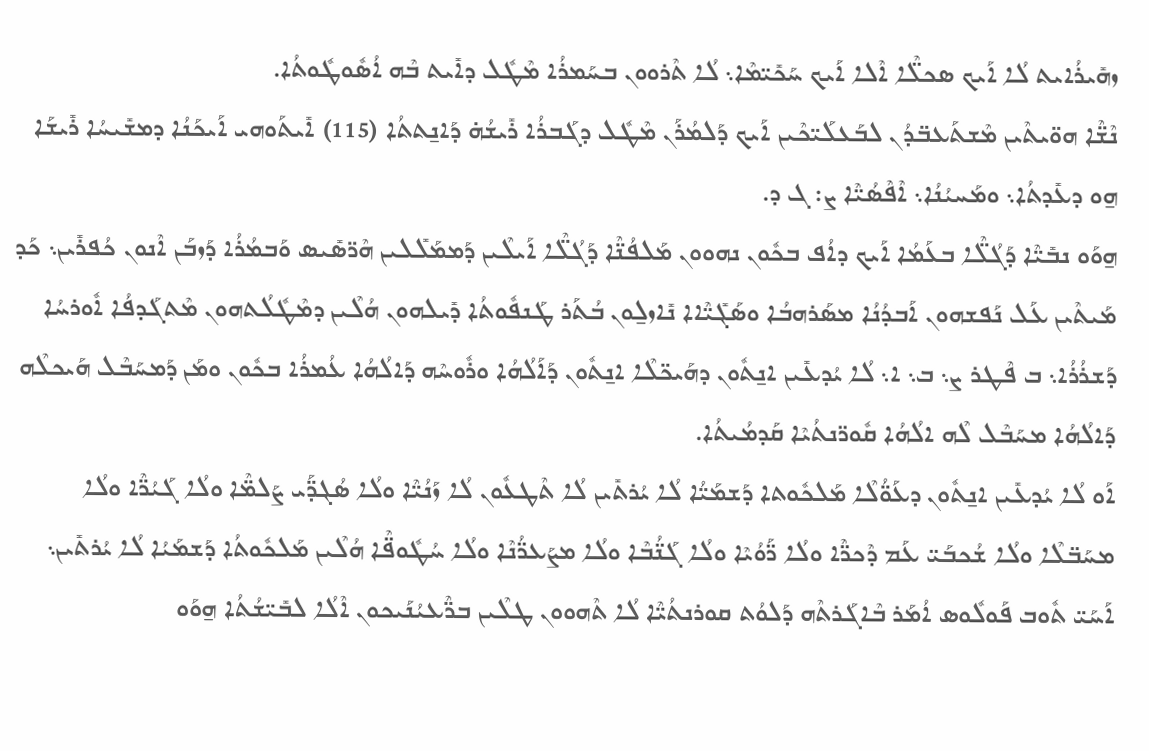ܙܗܺܝܪܳܐܝܬ ܠܳܐ ܐܰܝܟ ܣܟܠ̈ܶܐ ܐܶܠܐ ܐܰܝܟ ܚܰܟܺܝ̈ܡܶܐ܆ ܠܳܐ ܬܶܪܘܘܢ ܒܚܰܡܪܳܐ ܡܶܛܽܠ ܕܐܺܝܬ ܒܶܗ ܐܳܣܽܘܛܽܘܬܳܐ.
ܢܶܫ̈ܶܐ ܗܘ̈ܝܬܶܝܢ ܡܶܫܬܰܥܒ̈ܕܳܢ ܠܒܰܥܠܰܝ̈ܟܶܝܢ ܐܰܝܟ ܕܰܠܡܳܪܰܢ ܡܶܛܽܠ ܕܓܰܒܪܳܐ ܪܺܝܫܳܗ̇ ܕܰܐܢ̱ܬܬܳܐ (115) ܐܺܝܬܰܘܗܝ ܐܰܝܟܰܢܳܐ ܕܡܫܺܝܚܳܐ ܪܺܝܫܰܐ ܗ̱ܘ ܕܥܺܕܬܳܐ܆ ܘܡܰܚܝܳܢܳܐ܆ ܐܶܦܶܣܳܝ̈ܶܐ ܨ: ܓ ܕ.
ܗ̱ܘܰܘ ܢܒܺܝ̈ܶܐ ܕܰܓܳܠ̈ܶܐ ܒܥܰܡܳܐ ܐܰܝܟ ܕܐܳܦ ܒܟܽܘܢ ܢܗܘܘܢ ܡܰܠܦܳܢ̈ܶܐ ܕܰܓܳܠ̈ܶܐ ܐܰܝܠܶܝܢ ܕܰܡܡܰܠܺܠܝܢ ܗܶܪ̈ܣܺܝܣ ܘܰܒܡܳܪܳܐ ܕܰܙܒܰܢ ܐܶܢܘܢ ܟܳܦܪܺܝܢ܆ ܟܰܕ ܡܰܝܬܶܝܢ ܥܰܠ ܢܰܦܫܗܘܢ ܐܰܒܕܳܢܳܐ ܡܣܰܪܗܒܳܐ ܘܣܰܓܺܝ̈ܶܐܐ ܢܺܐܙܠ̱ܘܢ ܒܳܬܰܪ ܛܰܢܦܽܘܬܳܐ ܕܺܝܠܗܘܢ ܗܳܠܶܝܢ ܕܡܶܛܽܠܳܬܗܘܢ ܡܶܬܓܰܕܦܳܐ ܐܽܘܪܚܳܐ ܕܰܫܪܳܪܳܐ܆ ܒ ܦܶܛܪ ܨ܆ ܒ܆ ܐ܆ ܠܳܐ ܝܳܕܥܺܝܢ ܐܢ̱ܬܽܘܢ ܕܗܰܝܟ̈ܠܶܐ ܐܢ̱ܬܽܘܢ ܕܰܐܰܠܳܗܳܐ ܘܪܽܘܚܶܗ ܕܰܐܠܳܗܳܐ ܥܳܡܪܳܐ ܒܟܽܘܢ ܘܡܰܢ ܕܰܡܚܰܒܶܠ ܗܰܝܟܠܶܗ ܕܰܐܠܳܗܳܐ ܡܚܰܒܶܠ ܠܶܗ ܐܠܳܗܳܐ ܩܽܘܪ̈ܢܬܳܝܶܐ ܩܰܕܡܳܝܬܳܐ.
ܐܰܘ ܠܳܐ ܝܳܕܥܺܝܢ ܐܢ̱ܬܽܘܢ ܕܥܰܘ̈ܳܠܶܐ ܡܰܠܟܽܘܬܐ ܕܰܫܡܰܝ̈ܳܐ ܠܳܐ ܝܳܪܬܺܝܢ ܠܳܐ ܬܶܛܥܽܘܢ ܠܳܐ ܙܰܢܳܝ̈ܶܐ ܘܠܳܐ ܣܳܓܕ̈ܰܝ ܨܰܠܡ̈ܶܐ ܘܠܳܐ ܓܰܝܳܪ̈ܶܐ ܘܠܳܐ ܡܚܰܒ̈ܠܶܐ ܘܠܳܐ ܫܳܟܒܰܝ̈ ܥܰܡ ܕܶܟܪ̈ܶܐ ܘܠܳܐ ܪ̈ܰܘܳܝܶܐ ܘܠܳܐ ܓܰܢ̈ܳܒܶܐ ܘܠܳܐ ܡܨܰܥܪ̈ܳܢܶܐ ܘܠܳܐ ܚܳܛܽܘܦ̈ܶܐ ܗܳܠܶܝܢ ܡܰܠܟܽܘܬܳܐ ܕܰܫܡܰܝܳܐ ܠܳܐ ܝܳܪܬܺܝܢ܆  ܐܰܚܰܝ̈ ܬܽܘܒ ܦܰܘܠܽܘܣ ܐܳܡܰܪ ܒܶܐܓܰܪܬܶܗ ܕܰܠܘܳܬ ܩܘܪܢܬܳܝ̈ܶܐ ܠܳܐ ܬܶܗܘܘܢ ܛܠܶܝܢ ܒܪ̈ܶܥܝܳܢܰܝܟܘܢ ܐܶܠܳܐ ܠܒܺܝ̈ܫܳܬܳܐ ܗ̱ܘܰܘ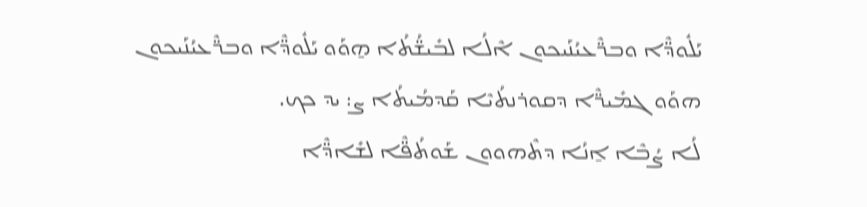ܝܰܠܽܘܕ̈ܶܐ ܘܒܪ̈ܶܥܝܳܢܰܝܟܘܢ ܐܶܠܳܐ ܠܒܺܝܫ̈ܳܬܳܐ ܗ̱ܘܰܘ ܝܰܠܽܘܕ̈ܶܐ ܘܒܪ̈ܶܥܝܳܢܰܝܟܘܢ ܗܘܰܘ ܓܡܺܝܪ̈ܶܐ ܕܩܘܪܢܬܳܝܶܐ ܩܰܕܡܳܝܬܳܐ ܨ: ܝܕ ܟܟ.
ܠܳܐ ܨܳܒܶܐ ܐ̱ܢܳܐ ܕܬܶܗܘܘܢ ܫܰܘܬܳܦ̈ܶܐ ܠܫܺܐܕ̈ܶܐ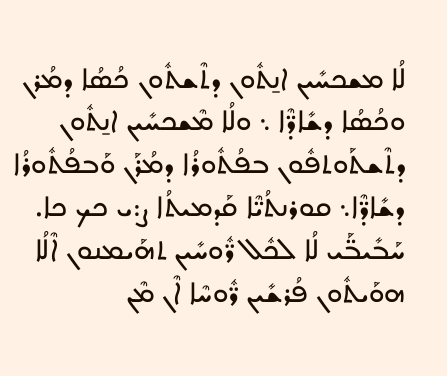ܠܳܐ ܡܫܟܚܺܝܢ ܐܢ̱ܬܽܘܢ ܕܬܶܫܬܽܘܢ ܟܳܣܳܐ ܕܡܳܪܢ ܘܟܳܣܳܐ ܕܫܺܐܕ̈ܶܐ ܆ ܘܠܳܐ ܡܶܫܟܚܺܝܢ ܐܢ̱ܬܽܘܢ ܕܬܶܫܬܰܘܬܦܽܘܢ ܒܦܳܬܽܘܪܳܐ ܕܡܳܪܰܢ ܘܰܒܦܳܬܽܘܪܳܐ ܕܫܺܐܕ̈ܶܐ܆ ܩܘܪܢܬܳܝ̈ܶܐ ܩܰܕܡܝܬܳܐ ܨ:ܝ ܟܟ ܟܐ.
ܚܰܒܺܝܒ̈ܰܝ ܠܳܐ ܠܟܽܠ ܪ̈ܽܘܚܺܝܢ ܬܗܰܝܡܢܘܢ ܐܶܠܳܐ ܗܘܰܝܬܽܘܢ ܦܳܪܫܺܝܢ ܪ̈ܽܘܚܶܐ ܐܶܢ ܡܶܢ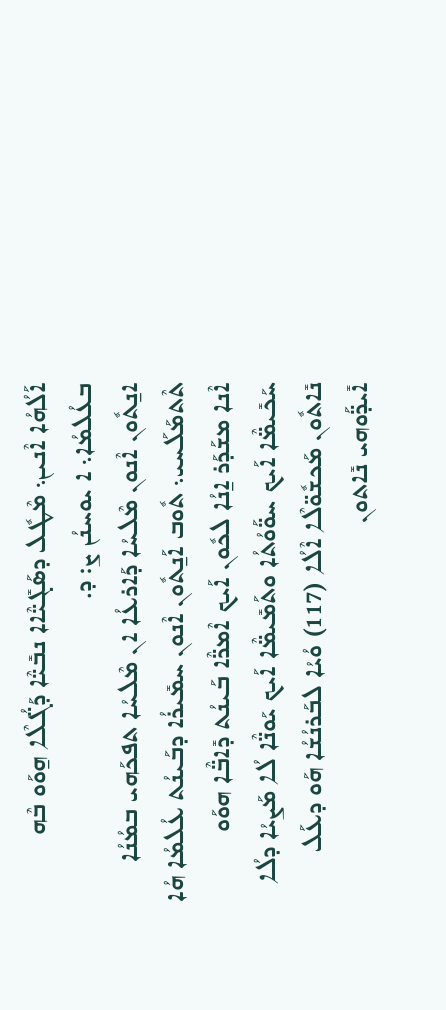ܐܰܠܳܗܳܐ ܐܶܢܝܢ܆ ܡܶܛܽܠ ܕܣܰܓܺܝ̈ܶܐܐ ܢܒܺܝ̈ܶܐ ܕܰܓ̈ܳܠܶܐ ܗ̱ܘܰܘ ܒܶܗ ܒܥܳܠܡܳܐ܆ ܐ ܝܘܚܢܳܢ ܨ: ܕ.
ܐܢ̱ܬܽܘܢ ܐܶܢܘܢ ܡܶܠܚܳܐ ܕܰܐܪܥܳܐ ܐܢ ܡܶܠܚܳܐ ܬܦܟܰܗܝ ܒܡܳܢܳܐ ܬܶܬܡܰܠܰܚܝ܆ ܬܽܘܒ ܐܰܢ̱ܬܽܘܢ ܐܶܢܘܢ ܚܡܺܝܪܳܐ ܕܒܰܝܢܳܬ ܥܳܠܡܳܐ ܗܳܐ ܐܶܢܐ ܡܫܰܕܰܪ ܐ̱ܢܳܐ ܠܟܽܘܢ ܐܰܝܟ ܐܶܡܪ̈ܶܐ ܒܰܝܢܳܬ ܕܺܐܒ̈ܶܐ ܗܘܰܘ ܚܰܟܺܝܡ̈ܶܐ ܐܰܝܟ ܚܘ̈ܰܘܳܬܳܐ ܘܬܰܡܺܝܡ̈ܶܐ ܐܰܝܟ ܝܰܘܢ̈ܶܐ ܠܳܐ ܡܰܨܝܳܐ ܕܠܳܐ ܢܺܐܬܽܘܢ ܡܰܟܫܽܘ̈ܠܶܐ ܐܶܠܳܐ (117) ܘܳܝܳܐ ܠܒܰܪܢܳܫܳܐ ܗܰܘ ܕܥܰܠ ܐܺܝܕ̈ܰܘܗܝ ܢܺܐܬܘܢ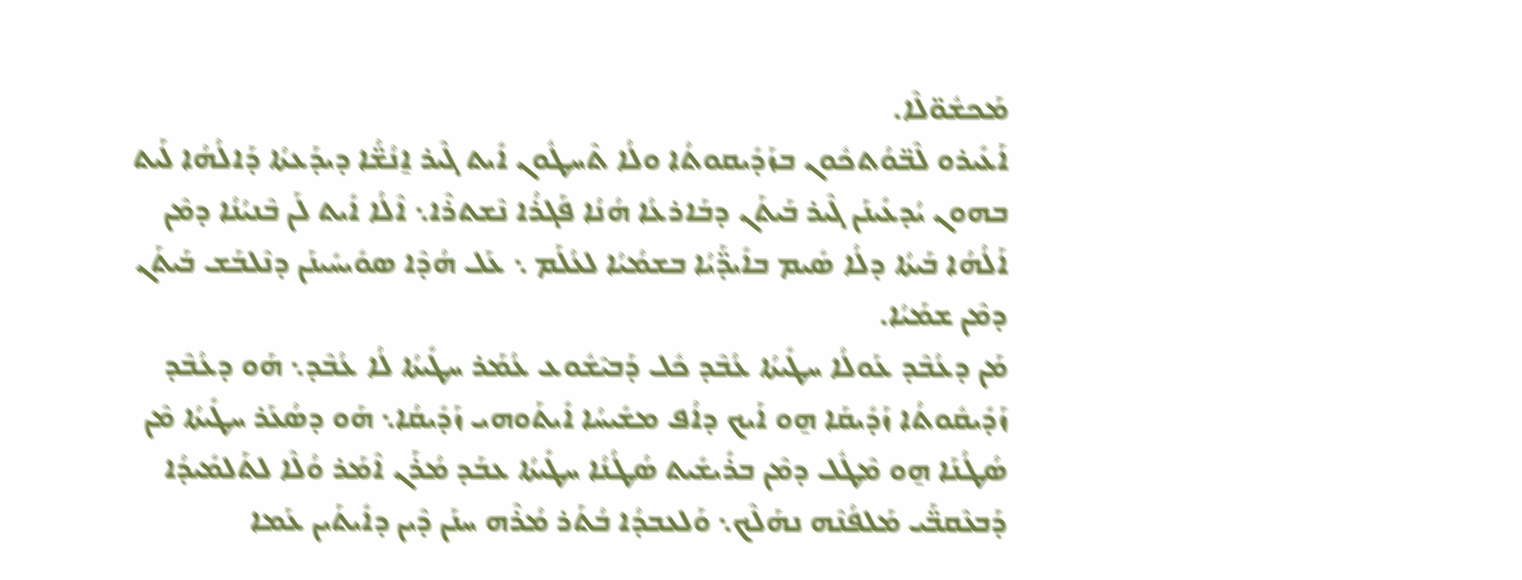ܡܰܟܫܽܘ̈ܠܶܐ.
ܐܰܥܺܝܪܘ ܠܶܒ̈ܘܳܬܟܽܘܢ ܒܙܰܕܺܝܩܘܬܳܐ ܘܠܳܐ ܬܶܚܛܽܘܢ ܐܺܝܬ ܓܶܝܪ ܐ̱ܢܳܫ̈ܳܐ ܕܝܕܰܥܬܳܐ ܕܰܐܠܳܗܳܐ ܠܰܝܬ ܒܗܘܢ ܝܳܕܥܺܝܢܰܢ ܓܶܝܪ ܒܰܝܬܰܢ ܕܒܰܐܪܥܳܐ ܗܳܢܳܐ ܦܰܓܪܳܐ ܢܶܫܬܪܶܐ܆ ܐܶܠܳܐ ܐܺܝܬ ܠܰܢ ܒܶܢܝܳܢܳܐ ܕܡܶܢ ܐܰܠܳܗܳܐ ܒܰܝܬܳܐ ܕܠܳܐ ܣܺܝܡ ܒܐܺܝܕ̈ܰܝܳܐ ܒܫܡܳܝܳܐ ܠܥܳܠܰܡ ܆ ܥܰܠ ܗܳܕܶܐ ܣܘܺܝܚܺܝܢܰܢ ܕܢܶܠܒܰܫ ܒܰܝܬܰܢ ܕܡܶܢ ܫܡܰܝܳܐ.
ܡܰܢ ܕܥܳܒܶܕ ܥܰܘܠܳܐ ܚܛܺܝܬܳܐ ܥܳܒܶܕ ܟܽܠ ܕܰܒܝܶܫܽܘܥ ܥܳܡܰܪ ܚܛܺܝܬܳܐ ܠܳܐ ܥܳܒܶܕ܆ ܗܰܘ ܕܥܳܒܶܕ ܙܰܕܺܝܩܽܘܬܳܐ ܙܰܕܺܝܩܰܐ ܗ̱ܘ ܐܰܝܟ ܕܐܳܦ ܡܫܺܝܚܳܐ ܐܺܝܬܰܘܗܝ ܙܰܕܺܝܩܳܐ܆ ܗܰܘ ܕܣܳܥܰܪ ܚܛܺܝܬܳܐ ܡܶܢ ܣܳܛܳܢܰܐ ܗ̱ܘ ܡܶܛܽܠ ܕܡܶܢ ܒܪܺܝܫܺܝܬ ܣܳܛܳܢܳܐ ܚܛܺܝܬܳܐ ܥܒܰܕ ܡܳܪܰܢ ܐܶܡܰܪ ܘܳܠܶܐ ܠܬܰܠܡܺܝܕܳܐ ܕܰܒܥܶܩܒ̈ܰܝ ܡܰܠܦܳܢܶܗ ܢܗܰܠܶܟ܆ ܘܰܠܥܒܕܳܐ ܒܳܬܰܪ ܡܳܪܶܗ ܚܢܰܢ ܕܶܝܢ ܕܐܺܝܬܰܝܢ ܥܰܡܐ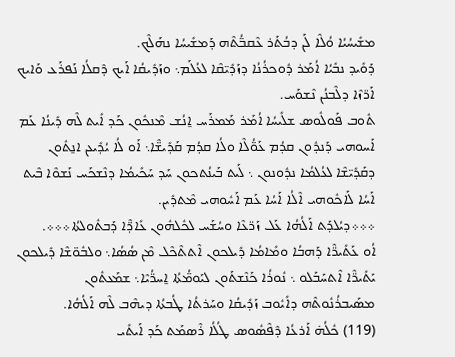ܡܫܺܝܚܳܝܳܐ ܘܳܠܶܐ ܠܰܢ ܕܒܳܬܰܪ ܥܶܩܒ̈ܳܬܶܗ ܕܰܡܫܺܝܚܳܐ ܢܗܰܠܶܟ.
ܕܰܘܺܝܕ ܢܒܺܝܳܐ ܐܳܡܰܪ ܕܽܘܟܪܳܢܳܐ ܕܙܰܕܺܝ̈ܩܶܐ ܠܥܳܠܰܡ܆ ܘܙܰܕܺܝܩܳܐ ܐܰܝܟ ܕܶܩܠܳܐ ܢܰܦܪܰܥ ܘܰܐܝܟ ܐܰܪ̈ܙܶܐ ܕܠܶܒܢܳܢ ܢܶܫܘܰܚ.
ܬܽܘܒ ܦܰܘܠܽܘܣ ܫܠܺܝܚܳܐ ܐܳܡܰܪ ܡܰܡܪܰܚ ܐ̱ܢܳܫ ܡܶܢܟܽܘܢ ܟܰܕ ܐܺܝܬ ܠܶܗ ܕܺܝܢܳܐ ܥܰܡ ܐܰܚܘܗܝ ܕܰܢܕܽܘܢ ܩܕܳܡ ܥܰܘ̈ܳܠܶܐ ܘܠܳܐ ܩܕܳܡ ܩܰܕܺܝܫ̈ܶܐ܆ ܐܰܘ ܠܳܐ ܝܳܕܺܝܥܢ ܐܢ̱ܬܽܘܢ ܕܩܰܕܺܝ̈ܫܶܐ ܠܥܳܠܡܳܐ ܢܕܽܘܢܘܢ ܆ ܠܰܝܬ ܒܰܝܢܳܬܟܘܢ ܚܰܕ ܚܰܟܺܝܡܳܐ ܕܢܶܫܟܰܚ ܢܰܫܘܶܐ ܒܶܝܬ ܐܰܚܳܐ ܠܰܐܟܽܘܗܝ ܐܶܠܳܐ ܐܰܚܳܐ ܥܰܡ ܐܰܚܽܘܗܝ ܡܶܬܕܺܝܢ.
܀܀܀ܕܝܳܠܕܰܬ ܐܰܠܳܗܳܐ ܥܰܠ ܙܰܪ̈ܥܶܐ ܘܚܳܫܰܚ ܠܟܽܠܗܽܘܢ ܥܺܐܕ̈ܶܐ ܕܰܒܬܽܘܠܬܳܐ܀܀܀.
ܐܳܘ ܥܰܬܺܝܪ̈ܶܐ ܕܰܗܒܳܐ ܘܡܺܐܡܳܐ ܕܺܝܠܟܘܢ ܐܶܬܬܶܟܶܠ ܡܶܢ ܣܳܣܳܐ܆ ܘܠܒܽܘ̈ܫܶܐ ܕܺܝܠܟܘܢ ܝܰܬܺܝܪ̈ܶܐ ܐܶܬܚܰܒܰܠܘ ܆ ܢܽܘܪܳܐ ܟܰܢܶܫܬܰܘܢ ܠܝܰܘܡ̈ܳܬܳܐ ܐ̱ܚܪ̈ܳܝܶܐ܆ ܫܡܰܥܬܽܘܢ ܡܣܰܝܒܪܳܢܽܘܬܶܗ ܕܐܺܝܽܘܒ ܙܰܕܺܝܩܳܐ ܘܚܰܪܬܳܐ ܛܳܒܬܳܐ ܕܝܗܶܒ ܠܶܗ ܐܰܠܳܗܳܐ.
(119) ܟܽܠܳܗ̇ ܐܰܪܥܳܐ ܕܶܦܶܣܽܘܣ ܛܳܠܳܐ ܪܶܣܡܰܬ ܟܰܕ ܐܰܝܬܺܝ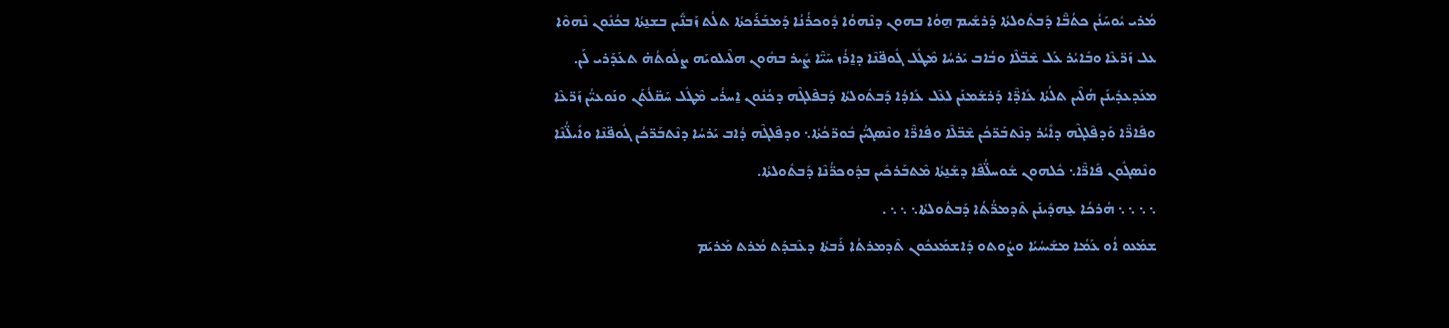ܡܳܪܝ ܝܽܘܚܰܢܳܢ ܟܬܳܒ̈ܶܐ ܕܰܒܬܽܘܠܬܳܐ ܕܰܪܫܺܝܡ ܗ̱ܘܳܐ ܒܗܘܢ ܕܢܶܗܘܳܐ ܕܽܘܟܪܳܢܳܐ ܕܰܡܒܰܪܰܟܬܳܐ ܬܠܳܬ ܙܰܒܢ̈ܺܝܢ ܒܫܢ̱ܬܳܐ ܒܟܳܢܽܘܢ ܢܶܗܘܶܐ ܥܠ ܙܰܪ̈ܥܶܐ ܘܒܺܐܝܳܪ ܥܰܠ ܫܶܒ̈ܠܶܐ ܘܒܳܐܒ ܝܰܪܚܳܐ ܡܶܛܽܠ ܓܽܘܦ̈ܢܶܐ ܕܐ̱ܪܳܙ ܚܰܝ̈ܶܐ ܨܺܝܪ ܒܗܽܘܢ ܗܠܶܝܠܘܝܰܗ ܨܠܽܘܬܳܗ̇ ܬܥܰܕܰܪܝ ܠܰܢ.
ܡܥܰܕܥܕܺܝܢܰܢ ܗܳܠܶܝܢ ܬܠܳܬܳܐ ܥܺܐܕ̈ܶܐ ܕܰܪܫܰܡܢܰܢ ܠܥܶܠ ܥܺܐܕܳܐ ܕܰܒܬܽܘܠܬܳܐ ܕܰܒܦܶܠܓܶܗ ܕܟܳܢܽܘܢ ܐ̱ܚܪܳܝ ܡܶܛܽܠ ܚܰܩ̈ܠܳܬܰܢ ܘܢܰܘܥܝ̈ܳܢ ܙܰܪ̈ܥܶܐ ܘܦܺܐܪ̈ܶܐ ܘܰܕܦܶܠܓܶܗ ܕܐܺܝܳܪ ܕܢܶܬܒܰܪ̈ܟܳܢ ܫܶܒ̈ܠܶܐ ܘܦܽܐܪ̈ܶܐ ܘܢܶܣܓܝ̈ܳܢ ܒܽܘܪ̈ܟܳܬܳܐ܆ ܘܕܦܶܠܓܶܗ ܕܳܐܒ ܝܰܪܚܳܐ ܕܢܶܬܒܰܪ̈ܟܳܢ ܓܽܘܦ̈ܢܶܐ ܘܐܺܝܠ̈ܳܢܶܐ ܘܢܶܣܓܽܘܢ ܦܺܐܪ̈ܶܐ܆ ܟܽܠܗܘܢ ܫܽܘܚܠ̈ܳܦܶܐ ܕܫܰܢ̱ܬܳܐ ܡܶܬܒܰܪܟܺܝܢ ܒܕܽܘܟܪ̈ܳܢܶܐ ܕܰܒܬܽܘܠܬܳܐ.
܆ ܆ ܆ ܆ ܗܳܪܟܳܐ ܥ̱ܗܕܺܝܢܰܢ ܬܶܕܡܪ̈ܳܬܳܐ ܕܰܒܬܽܘܠܬܳܐ܆ ܆ ܆ .
ܫܡܰܥܘ ܐܳܘ ܥܰܡܳܐ ܡܫܺܝܚܳܝܳܐ ܘܨܽܘܬܘ ܕܰܐܫܡܰܥܟܽܘܢ ܬܶܕܡܪܬܳܐ ܪܰܒܬܳܐ ܕܥܶܒܕܰܬ ܡܳܪܬ ܡܰܪܝܰܡ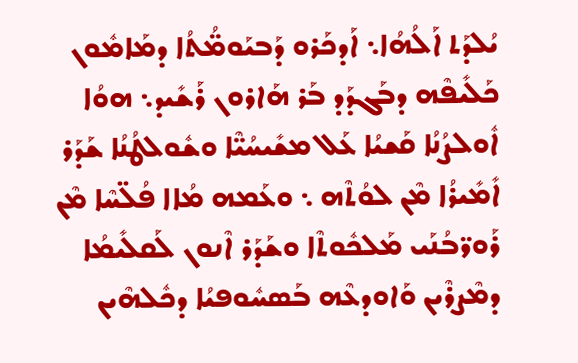ܝܳܠܕܰܬ ܐܰܠܳܗܳܐ܆ ܐܰܕܟܰܪܘ ܕܰܒܝܰܘܡ̈ܳܬܳܐ ܕܡܰܐܡܽܘܢ ܟܰܠܺܝܦܶܗ ܕܒܰܓܕܰܕ ܒܰܪ ܗܰܐܪܘܢ ܪܰܫܺܝܕ܆ ܗܘܳܐ ܐܽܘܠܨܳܢܳܐ ܩܰܫܝܳܐ ܥܰܠ ܡܫܺܝܚܳܝ̈ܶܐ ܘܫܽܘܠܛܳܢܳܐ ܫܰܕܰܪ ܐܺܡܺܝܪܳܐ ܡܶܢ ܠܘܳܬܶܗ ܆ ܘܥܰܡܗ ܡܳܐܐ ܦܳܠ̈ܚܶܐ ܡܶܢ ܪܰܘܪ̈ܒܳܢܰܝ ܡܰܠܟܽܘܬܶܐ ܘܫܰܕܰܪ ܐܶܢܘܢ ܠܰܩܠܺܝܡܳܐ ܕܡܶܨܪܶܝܢ ܘܰܐܘܕܥܶܗ ܒܰܣܚܽܘܦܝܳܐ ܕܟܽܠܗܶܝܢ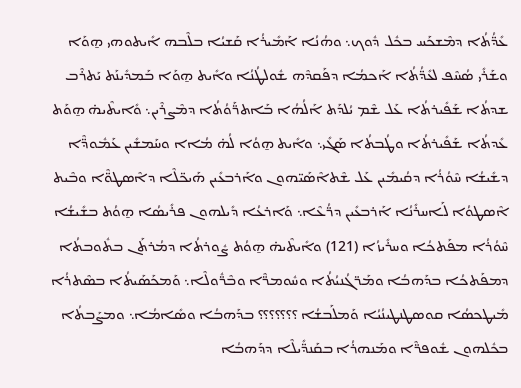ܥܺܕ̈ܳܬܳܐ ܕܡܶܫܟܰܚ ܒܟܽܠ ܕܽܘܟ܆ ܘܗܳܢܳܐ ܐܰܡܺܝܪܳܐ ܩܰܫܝܳܐ ܒܠܶܒܗ ܐܺܝܬܘܗܝ ܗ̱ܘܰܐ ܘܫܰܪܺܝ ܣܳܚܶܦ ܠܥܺܕ̈ܳܬܳܐ ܐܰܟܡܳܐ ܕܦܰܩܕܶܗ ܫܽܘܠܛܳܢܳܐ ܘܐܺܝܬ ܗ̱ܘܰܐ ܒܰܡܕܺܝܢܰܬ ܝܰܬܪܶܒ ܫܕܬܳܐ ܫܰܦܺܝܪܬܳܐ ܥܰܠ ܫܶܡ ܝܳܠܕܰܬ ܐܰܠܳܗܳܐ ܒܰܐܬܪ̈ܰܘܳܬܳܐ ܕܡܶܨܪܶܝܢ܆ ܘܺܐܝܬܶܝܗ̇ ܗ̱ܘܰܬ ܥܺܕܬܳܐ ܫܰܦܺܝܪܬܳܐ ܘܛܳܒܬܳܐ ܣܰܓܺܝ܆ ܘܐܺܝܬ ܗ̱ܘܳܐ ܠܳܗ̇ ܡܳܐܐ ܘܚܰܡܫܺܝܢ ܥܰܡܽܘܕ̈ܶܐ ܕܫܺܝܫܳܐ ܚܶܘܳܪܳܐ ܕܩܳܝܡܺܝܢ ܥܰܠ ܫܶܬܐܶܣܰܝ̈ܗܘܢ ܘܐܰܪܒܥܺܝܢ ܗܰܝܟ̈ܠܶܐ ܕܐܶܣܛܘ̈ܶܐ ܘܒܶܝܬ ܐܶܣܛܘܳܐ ܠܰܐܚܪܺܢܳܐ ܐܰܪܒܥܺܝܢ ܕܪ̈ܳܥܶܐ܆ ܘܰܐܪܥܳܐ ܕܺܝܠܗܘܢ ܦܪܺܝܣܳܐ ܗ̱ܘܳܬ ܒܫܺܝܫܳܐ ܚܶܘܳܪܳܐ ܡܦܰܬܟܳܐ ܘܚܪܺܝܙܳܐ (121) ܘܐܺܝܬܶܝܗ̇ ܗ̱ܘܳܬ ܨܽܘܪܬܳܐ ܕܡܳܪܬܰܢ ܒܬܽܘܒܬܳܐ ܕܡܦܰܬܟܳܐ ܒܕܰܗܒܳܐ ܘܡܰܪ̈ܓܳܢܝܳܬܳܐ ܘܚܽܘܡܪ̈ܶܐ ܘܒܶܪ̈ܽܘܠܶܐ܆ ܘܰܡܟܰܣܰܝܬܳܐ ܒܣܶܬܪܳܐ ܡܺܝܛܟܣܳܐ ܩܘܣܛܢܛܝܢܳܝܳܐ ܘܰܡܠܰܒܫܳܐ ؟؟؟؟؟؟؟ ܒܕܰܗܒܳܐ ܘܣܺܐܡܳܐ܆ ܘܡܨܰܒܬܳܐ ܒܟܽܠܗܘܢ ܫܽܘܦܪ̈ܶܐ ܘܡܰܢܗܪܳܐ ܒܩܰܢܕ̈ܺܝܠܶܐ ܕܕܰܗܒܳܐ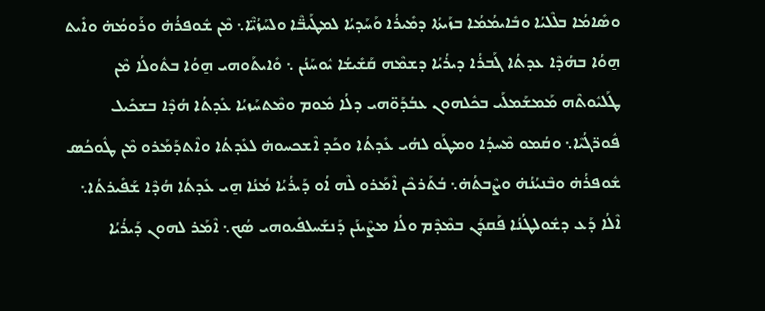ܘܣܺܐܡܳܐ ܒܠܶܠܝܳܐ ܘܒܺܐܝܡܳܡܳܐ ܒܙܰܝܬܳܐ ܕܡܺܝܪܳܐ ܘܰܚܰܕܝܳܐ ܠܡܛܰܝܒ̈ܶܐ ܘܠܚܰܙܳܝ̈ܶܐ܆ ܡܶܢ ܫܽܘܦܪܳܗ̇ ܘܪܰܘܡܳܗ̇ ܘܐܺܝܬ ܗ̱ܘܳܐ ܒܗܳܕܶܐ ܥܕܬܳܐ ܓܰܒܪܳܐ ܕܝܪܳܝܳܐ ܕܫܡܶܗ ܩܰܫܺܝܫܳܐ ܝܽܘܚܰܢܳܢ ܆ ܘܺܐܝܬܰܘܗܝ ܗ̱ܘܳܐ ܒܬܽܘܠܳܐ ܡܶܢ ܛܰܠܝܽܘܬܶܗ ܡܰܡܫܰܡܠܰܝ ܒܟܽܠܗܘܢ ܥܒܳܕܰܘ̈ܗܝ ܕܠܳܐ ܡܽܘܡ ܘܡܶܬܚܰܙܝܳܐ ܥܺܕܬܳܐ ܗܳܕܶܐ ܒܫܟܺܝܠ ܦܽܘܪ̈ܓܳܝܶܐ܆ ܘܩܳܡܘ ܡܶܚܕܳܐ ܘܡܛܰܘ ܠܗܳܝ ܥܺܕܬܳܐ ܘܟܰܕ ܐܶܫܟܚܘܗ̇ ܠܥܺܕܬܳܐ ܘܐܶܬܕܰܡܰܪܘ ܡܶܢ ܛܽܘܟܳܣ ܫܽܘܦܪܳܗ̇ ܘܒܶܢܝܳܢܳܗ̇ ܘܨܶܒܬܳܗ̇܆ ܒܳܬܰܪܟܶܢ ܐܶܡܰܪܘ ܠܶܗ ܐܳܘ ܕܰܝܪܳܝܳܐ ܡܳܢܳܐ ܗ̱ܝ ܥܺܕܬܳܐ ܗܳܕܶܐ ܫܰܦܺܝܪܬܳܐ܆ ܐܶܠܳܐ ܕܰܥ ܕܫܽܘܠܛܳܢܳܐ ܦܰܩܕܰܢ ܒܡܶܕܶܡ ܘܠܳܐ ܡܨܶܝܢܰܢ ܕܰܢܫܰܚܠܦܺܝܘܗܝ ܣܳܟ܆ ܐܶܡܰܪ ܠܗܘܢ ܕܰܝܪܳܝܳܐ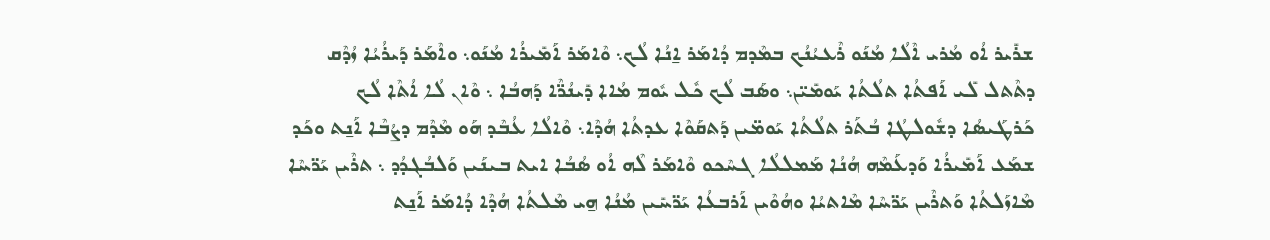ܫܪܺܝܪ ܐܳܘ ܡܳܪܝ ܐܶܠܳܐ ܡܳܢܰܘ ܪܶܥܝܳܢܳܟ ܒܡܶܕܡ ܕܳܐܡܰܪ ܐ̱ܢܳܐ ܠܳܟ܆ ܘܶܐܡܰܪ ܐܰܡܺܝܪܳܐ ܡܳܢܰܘ܆ ܘܐܶܡܰܪ ܕܰܝܪܳܝܳܐ ܙܳܕܶܩ ܕܬܶܬܠ ܠܺܝ ܐܰܦܬܳܐ ܬܠܳܬܳܐ ܝܰܘܡܺܝ̈ܢ܆ ܘܣܰܒ ܠܳܟ ܟܽܠ ܝܽܘܡ ܡܳܐܐ ܕܺܝܢܳܪ̈ܶܐ ܕܰܗܒܳܐ ܆ ܘܶܐܢ ܠܳܐ ܐܳܬܶܐ ܠܳܟ ܟܰܪܛܰܝܣܳܐ ܕܫܽܘܠܛܳܐ ܒܳܬܰܪ ܬܠܳܬܳܐ ܝܰܘܡ̈ܝܢ ܕܰܬܩܰܘܶܐ ܥܕܬܳܐ ܗܳܕܶܐ܆ ܘܶܐܠܳܐ ܥܳܒܶܕ ܗܰܘ ܡܶܕܶܡ ܕܨܳܒܶܐ ܐܰܢ̱ܬ ܘܟܰܕ ܫܡܰܥ ܐܰܡܺܝܪܳܐ ܘܰܕܥܰܡܶܗ ܗܳܢܳܐ ܡܰܡܠܠܳܐ ܓܚܶܟܘ ܘܶܐܡܰܪ ܠܶܗ ܐܳܘ ܣܳܒܳܐ ܐܝܬ ܒܝܢܰܝܢ ܘܰܠܒܳܓܕܳܕ ܆ ܬܪܶܝܢ ܝܰܪ̈ܚܶܐ ܡܶܐܙܰܠܬܳܐ ܘܰܬܪܶܝܢ ܝܰܪ̈ܚܶܐ ܡܶܐܬܝܳܐ ܘܗܳܘܶܝܢ ܐܰܪܒܥܳܐ ܝܰܪ̈ܚܺܝܢ ܡܳܢܳܐ ܗ̱ܝ ܡܶܠܬܳܐ ܗܳܕܶܐ ܕܳܐܡܰܪ ܐܰܢ̱ܬ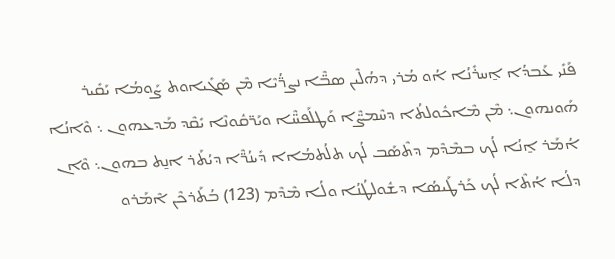ܦܰܢܺܝ ܥܰܒܕܳܐ ܐ̱ܚܪܺܢܳܐ ܐܳܘ ܡܳܪܝ ܕܗܳܠܶܝܢ ܣܒ̈ܶܐ ܢܨܪ̈ܳܝܶܐ ܡܶܢ ܣܰܓܺܝܐܘܬ ܨܰܘܡܳܐ ܝܰܩܺܝܪ ܗܰܘܢܗܘܢ܆ ܡܶܢ ܡܶܐܟܽܘܠܬܳܐ ܕܚܶܡܨ̈ܶܐ ܘܰܛܠܰܦܚ̈ܶܐ ܘܝܰܪ̈ܩܽܘܢܶܐ ܝܺܩܶܕ ܡܰܕܥܗܘܢ ܆ ܘܶܐܢܳܐ ܐܳܡܰܪ ܐ̱ܢܳܐ ܠܳܟ ܒܡܶܕܶܡ ܕܬܶܣܰܒ ܠܳܟ ܬܠܳܬܡܳܐܐ ܕܺܝܢܳܪ̈ܶܐ ܕܝܳܬܰܪ ܐܢ̱ܬ ܒܗܘܢ܆ ܘܶܐܢ ܕܠܳܐ ܐܳܬܶܐ ܠܳܟ ܟܰܪܛܰܝܣܳܐ ܕܫܽܘܠܛܳܢܳܐ ܘܠܳܐ ܡܶܕܶܡ (123) ܒܳܬܰܪܟܶܢ ܐܶܡܰܪܘ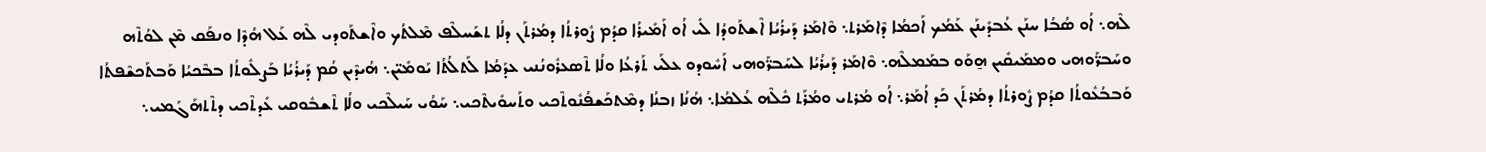ܠܶܗ܆ ܐܳܘ ܣܳܒܳܐ ܚܢܰܢ ܥܳܒܕܺܝܢܰܢ ܥܰܡܳܟ ܐܰܟܡܳܐ ܕܶܐܡܰܪܬ܆ ܘܶܐܡܰܪ ܕܰܝܪܳܝܳܐ ܐܶܫܬܰܘܕܳܐ ܠܺܝ ܐܳܘ ܐܰܡܺܝܪܳܐ ܩܕܳܡ ܨܽܘܪܬܳܐ ܕܡܳܪܬܰܢ ܕܠܳܐ ܬܫܰܚܠܶܦ ܡܶܠܬܳܟ ܘܐܶܫܬܰܘܕܝ ܠܶܗ ܥܰܠ ܗܳܕܶܐ ܘܢܦܰܩ ܡܶܢ ܠܘܳܬܶܗ ܘܚܰܒܪ̈ܰܘܗܝ ܘܡܡܰܝܩܺܝܢ ܗ̱ܘܰܘ ܒܡܰܡܠܶܗ܆ ܘܶܐܡܰܪ ܕܰܝܪܳܝܳܐ ܠܚܰܒܪ̈ܰܘܗܝ ܐܰܚܽܘܕܘ ܥܠܰܝ ܬܰܪܥܳܐ ܘܠܳܐ ܬܶܣܥܪܽܘܢܳܢܝ ܥܕܰܡܳܐ ܠܰܬܠܳܬܳܐ ܝܰܘܡܺܝ̈ܢ܆ ܗܳܝܕܶܝܢ ܩܳܡ ܕܰܝܪܳܝܳܐ ܒܰܨܠܽܘܬܳܐ ܒܒܶܟܝܳܐ ܘܰܒܬܰܟܫܶܦܬܳܐ ܘܰܒܒܳܥܽܘܬܳܐ ܩܕܳܡ ܨܽܘܪܬܳܐ ܕܡܳܪܬܰܢ ܟܰܕ ܐܳܡܰܪ܆ ܐܳܘ ܡܳܪܬܝ ܘܡܳܪܰܬ ܟܽܠܶܗ ܥܳܠܡܳܐ܆ ܗܳܢܳܐ ܙܒܢܳܐ ܕܡܶܬܟܰܫܦܳܢܽܘܬܶܟܝ ܘܬܰܚܘܺܝܬܶܟܝ܆ ܚܰܘܳܝ ܚܰܝܠܶܟܝ ܘܠܳܐ ܬܶܫܒܽܘܩܝ ܥܺܕܬܶܟܝ ܕܬܶܬܗܰܓܰܡܝ܆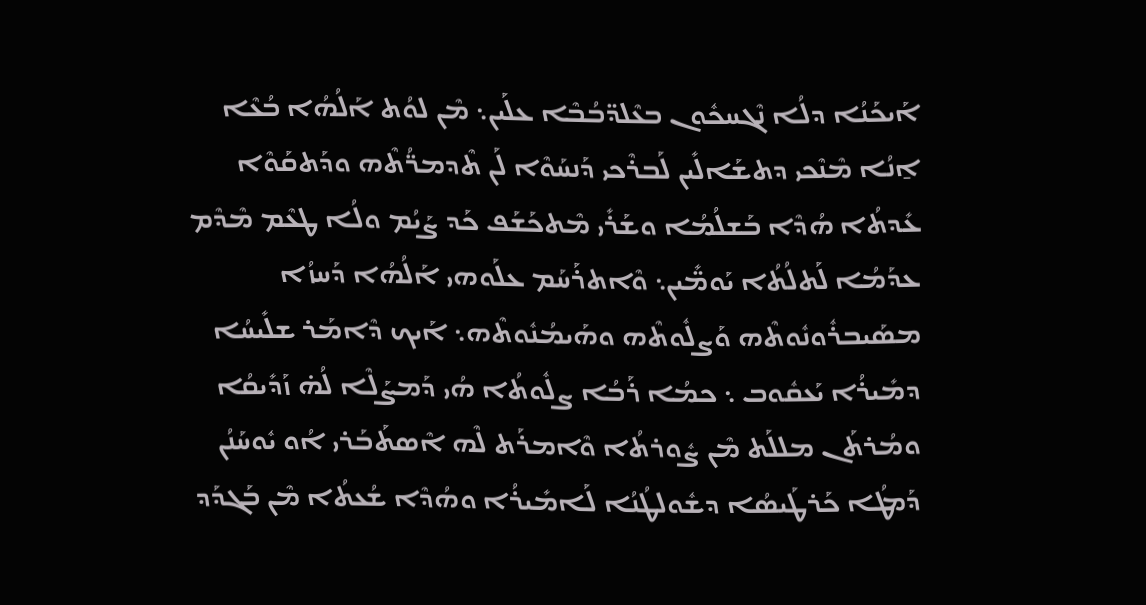ܐܰܝܟܰܢܳܐ ܕܠܳܐ ܢܶܓܚܟܽܘܢ ܒܥܶܠܕ̈ܒܳܒܶܐ ܥܠܰܝܢ܆ ܡܶܢ ܠܘܳܬ ܐܰܠܳܗܳܐ ܒܳܥܶܐ ܐ̱ܢܳܐ ܡܶܢܶܟܝ ܕܬܫܰܐܠܺܝܢ ܠܰܒܪܶܟܝ ܕܰܢܚܰܘܶܐ ܠܰܢ ܬܶܕܡܪ̈ܳܬܶܗ ܘܕܰܬܩܰܘܶܐ ܥܺܕܬܳܐ ܗܳܕܶܐ ܒܰܫܠܳܡܳܐ ܘܫܰܪܺܝ ܡܶܬܟܰܫܰܦ ܟܰܕ ܨܰܝܳܡ ܘܠܳܐ ܛܥܶܡ ܡܶܕܶܡ ܥܕܰܡܳܐ ܠܰܬܠܳܬܳܐ ܝܰܘܡ̈ܺܝܢ܆ ܘܶܐܬܪܰܚܰܡ ܥܠܰܘܗܝ ܐܰܠܳܗܳܐ ܕܰܚܙܳܐ ܡܣܰܝܒܪܽܘܢܽܘܬܶܗ ܘܰܨܠܽܘܬܶܗ ܘܗܰܝܡܳܢܽܘܬܶܗ܆ ܐܰܝܟ ܕܶܐܡܰܪ ܫܠܺܝܚܳܐ ܕܡܺܝܪܳܐ ܝܰܥܩܽܘܒ ܆ ܟܡܳܐ ܪܰܒܳܐ ܨܠܽܘܬܳܐ ܗܳܝ ܕܰܡܨܰܠܶܐ ܠܳܗ̇ ܙܰܕܺܝܩܳܐ ܘܡܳܪܬܰܢ ܡܠܠܰܬ ܡܶܢ ܨܽܘܪܬܳܐ ܘܶܐܡܪܰܬ ܠܶܗ ܐܶܣܬܰܒܰܪܝ ܐܳܘ ܝܽܘܚܰܢܳܢ ܕܰܡܛܳܐ ܟܰܪܛܰܝܣܳܐ ܕܫܽܘܠܛܳܢܳܐ ܠܰܐܡܺܝܪܳܐ ܘܗܳܕܶܐ ܫܳܥܬܳܐ ܡܶܢ ܒܰܓܕܰܕ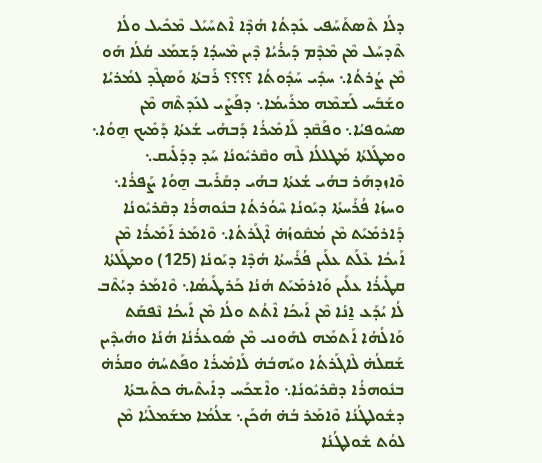ܕܠܳܐ ܬܶܣܬܰܚܰܦܝ ܥܺܕܬܳܐ ܗܳܕܶܐ ܐܶܬܚܰܝܰܠ ܡܶܟܺܝܠ ܘܠܳܐ ܬܶܕܚܰܠ ܡܶܢ ܡܶܕܶܡ ܕܰܝܪܳܝܳܐ ܕܶܝܢ ܡܶܚܕܳܐ ܕܰܫܡܰܥ ܩܳܠܳܐ ܗܰܘ ܡܶܢ ܨܳܪܬܳܐ܆ ܚܕܺܝ ܚܰܕܽܘܬܳܐ ؟؟؟؟ ܪܰܒܬܳܐ ܘܰܣܓܶܕ ܠܡܳܪܝܳܐ ܘܫܰܒܰܚ ܠܰܫܡܶܗ ܡܪܰܝܡܳܐ܆ ܕܦܰܨܺܝ ܠܥܺܕܬܶܗ ܡܶܢ ܣܚܽܘܦܝܳܐ܆ ܘܦܰܩܶܕ ܠܰܐܡܺܝܪܳܐ ܕܰܒܗܳܝ ܫܳܥܬܳܐ ܕܰܡܺܝܟ ܗ̱ܘܳܐ܆ ܘܡܛܰܠܬܳܐ ܡܰܛܠܠܳܐ ܠܶܗ ܘܩܶܪܝܽܘܢܳܐ ܚܰܕ ܕܕܰܠܺܝܩ܆ ܘܶܐܙܕܗܰܪ ܒܗܳܝ ܫܳܥܬܳܐ ܒܗܳܝ ܕܩܰܪܺܝܒ ܗ̱ܘܳܐ ܨܰܦܪܳܐ܆ ܘܚܙܳܐ ܦܳܪܰܚܬܳܐ ܕܝܰܘܢܳܐ ܚܶܘܳܪܬܳܐ ܒܢܽܘܗܪܳܐ ܕܩܶܪܝܽܘܢܳܐ ܕܰܐܪܡܺܝܰܬ ܡܶܢ ܡܳܩܽܘܙܳܗ̇ ܐܶܓܰܪܬܳܐ܆ ܘܶܐܡܰܪ ܐܰܡܺܝܪܳܐ ܡܶܢ ܐܰܝܟܳܐ ܥܶܠܰܬ ܥܠܰܝܢ ܦܳܪܰܚܬܳܐ ܗܳܕܶܐ ܕܝܰܘܢܳܐ (125) ܘܡܛܰܠܬܳܐ ܩܛܺܝܪܳܐ ܥܠܰܝܢ ܘܰܐܪܡܺܝܰܬ ܗܳܢܳܐ ܟܰܪܛܰܝܣܳܐ܆ ܘܶܐܡܰܪ ܕܝܳܬܶܒ ܠܳܐ ܝܳܕܰܥ ܐ̱ܢܳܐ ܡܶܢ ܐܰܝܟܳܐ ܐܶܬܳܬ ܘܠܳܐ ܡܶܢ ܐܰܝܟܳܐ ܢܶܦܩܰܬ ܘܰܐܠܳܗܳܐ ܐܰܬܡܰܗ ܠܗܰܘܢܝ ܡܶܢ ܣܽܘܥܪܳܢܳܐ ܗܳܢܳܐ ܘܗܳܝܕܶܝܢ ܫܰܩܠܳܗ̇ ܠܶܐܓܰܪܬܳܐ ܘܝܰܗܒܳܗ̇ ܠܰܐܡܺܝܪܳܐ ܘܦܰܬܚܳܗ̇ ܘܩܪܳܗ̇ ܒܢܽܘܗܪܳܐ ܕܩܶܪܝܽܘܢܳܐ܆ ܘܐܶܫܟܰܚ ܕܐܺܝܬܶܝܗ̇ ܟܬܺܝܒܬܳܐ ܕܫܽܘܠܛܳܢܳܐ ܘܶܐܡܰܪ ܒܳܗ̇ ܗܳܟܰܢ܆ ܫܠܳܡܳܐ ܡܫܰܡܠܺܝܳܐ ܡܶܢ ܠܘܳܬ ܫܽܘܠܛܳܢܳܐ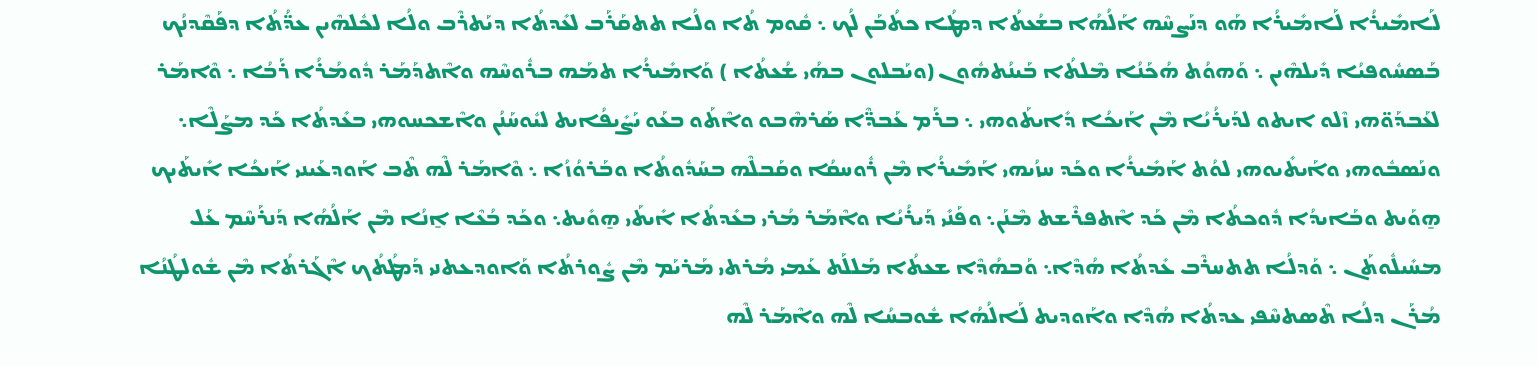ܠܰܐܡܺܝܪܳܐ ܠܰܐܡܺܝܪܳܐ ܗܰܘ ܕܢܰܨܚܶܗ ܐܰܠܳܗܳܐ ܒܫܳܥܬܳܐ ܕܡܛܳܐ ܟܬܳܒܰܢ ܠܳܟ ܆ ܩܽܘܡ ܬܳܐ ܘܠܳܐ ܬܬܩܰܪܰܒ ܠܥܺܕܬܳܐ ܕܝܰܬܪܶܒ ܘܠܳܐ ܠܟܽܠܗܶܝܢ ܥܕ̈ܳܬܳܐ ܕܦܰܩܶܕܢܳܟ ܒܰܣܚܽܘܦܝܳܐ ܕܺܝܠܗܶܝܢ ܆ ܘܰܗܘܳܬ ܗܳܟܰܢܳܐ ܡܶܠܬܳܐ ܒܰܝܢܳܬܗܽܘܢ (ܘܝܰܒܠܘܢ ܒܗܳܝ ܫܳܥܬܳܐ ) ܘܰܐܡܺܝܪܳܐ ܬܡܰܗ ܒܪܽܘܚܶܗ ܘܐܶܬܕܰܡܰܪ ܕܽܘܡܳܪܳܐ ܪܰܒܳܐ ܆ ܘܶܐܡܰܪ ܠܥܰܒܕܰܘ̈ܗܝ ܙܶܠܘ ܐܝܬܘ ܠܕܰܝܪܳܝܳܐ ܡܶܢ ܐܰܝܟܳܐ ܕܺܐܝܬܰܘܗܝ ܆ ܒܪܰܡ ܥܰܒܕ̈ܶܐ ܣܰܪܗܶܒܘ ܘܐܶܬܰܘ ܒܥܰܘ ܝܰܨܺܝܦܳܐܝܬ ܠܝܽܘܚܰܢܳܢ ܘܐܶܫܟܚܘܗܝ ܒܥܺܕܬܳܐ ܟܰܕ ܡܨܰܠܶܐ܆ ܘܢܰܣܒܽܘܗܝ ܘܐܰܝܬܺܝܘܗܝ ܠܘܳܬ ܐܰܡܺܝܪܳܐ ܘܟܰܕ ܚܙܳܝܗܝ ܐܰܡܺܝܪܳܐ ܡܶܢ ܪܽܘܚܩܳܐ ܘܩܰܒܠܶܗ ܒܚܰܕܽܘܬܳܐ ܘܒܰܪܘܳܙܳܐ ܆ ܘܶܐܡܰܪ ܠܶܗ ܬܶܒ ܐܰܘܕܥܰܝܢܝ ܐܰܝܟܳܐ ܐܺܝܬܰܝܟ ܗ̱ܘܰܝܬ ܘܒܰܐܝܕܳܐ ܕܽܘܟܬܳܐ ܡܶܢ ܟܰܕ ܐܶܬܦܪܶܫܬ ܡܶܢܰܢ܆ ܘܦܰܢܺܝ ܕܰܝܪܳܝܳܐ ܘܐܶܡܰܪ ܡܳܪܝ ܒܥܺܕܬܳܐ ܐܺܝܬܰܝ ܗ̱ܘܺܝܬ܆ ܘܟܰܕ ܒܳܥܶܐ ܐ̱ܢܳܐ ܡܶܢ ܐܰܠܳܗܳܐ ܕܰܢܪܰܚܶܡ ܥܰܠ ܡܚܺܝܠܽܘܬܰܢ ܆ ܘܰܕܠܳܐ ܬܬܚܪܶܒ ܥܺܕܬܳܐ ܗܳܕܶܐ܆ ܘܰܒܗܳܕܶܐ ܫܥܬܳܐ ܡܰܠܠܰܬ ܥܰܡܝ ܡܳܪܬܝ ܡܰܪܝܰܡ ܡܶܢ ܨܽܘܪܬܳܐ ܘܰܐܘܕܥܬܢܝ ܕܰܡܛܳܬܳܟ ܐܶܓܰܪܬܳܐ ܡܶܢ ܫܽܘܠܛܳܢܳܐ ܡܳܪܰܢ ܕܠܳܐ ܬܶܣܬܚܶܦܝ ܥܕܬܳܐ ܗܳܕܶܐ ܘܐܰܘܕܝܬ ܠܰܐܠܳܗܳܐ ܫܽܘܒܚܳܐ ܠܶܗ ܘܐܶܡܰܪ ܠܶܗ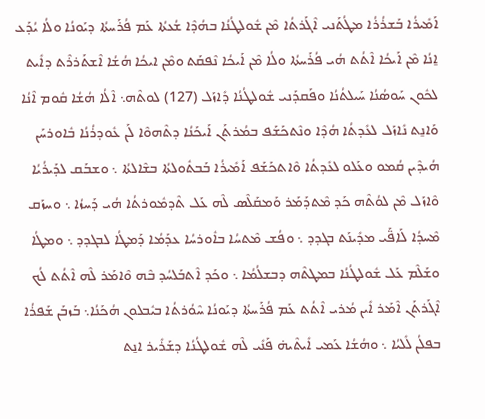ܐܰܡܺܝܪܳܐ ܒܰܫܪܳܪܳܐ ܡܛܳܬܰܢܝ ܐܶܓܰܪܬܳܐ ܡܶܢ ܫܽܘܠܛܳܢܳܐ ܒܗܳܕܶܐ ܫܳܥܬܳܐ ܥܰܡ ܦܳܪܰܚܬܳܐ ܕܝܰܘܢܳܐ ܘܠܳܐ ܝܳܕܰܥ ܐ̱ܢܳܐ ܡܶܢ ܐܰܝܟܳܐ ܐܶܬܳܬ ܗܳܝ ܦܳܪܰܚܬܳܐ ܘܠܳܐ ܡܶܢ ܐܰܝܟܳܐ ܢܶܦܩܰܬ ܘܡܶܢ ܐܝܟܳܐ ܗܳܫܳܐ ܐܶܫܬܰܪܪܶܬ ܕܐܺܝܬ ܠܟܽܘܢ ܚܰܘܣܳܢܳܐ ܚܰܝܠܬܳܢܳܐ ܘܦܰܩܕܰܢܝ ܫܽܘܠܛܳܢܳܐ ܕܺܐܙܰܠ (127) ܠܘܬܶܗ܆ ܐܶܠܳܐ ܗܳܫܳܐ ܩܽܘܡ ܐܶܢܳܐ ܘܰܐܢ̱ܬ ܢܺܐܙܰܠ ܠܥܺܕܬܳܐ ܗܳܕܶܐ ܘܢܶܬܟܰܫܰܦ ܒܡܳܪܬܰܢ ܐܰܝܟܰܢܳܐ ܕܬܶܗܘܶܐ ܠܰܢ ܥܽܘܕܪܳܢܳܐ ܒܽܐܘܪܚܰܢ ܗܳܝܕܶܝܢ ܩܳܡܘ ܘܥܰܠܘ ܠܥܺܕܬܳܐ ܘܶܐܬܟܰܫܰܦ ܐܰܡܺܝܪܳܐ ܒܰܒܬܽܘܠܬܳܐ ܒܫܶܐܠܬܳܐ ܆ ܘܫܒܰܩ ܠܕܰܝܪܳܝܳܐ ܘܶܐܙܰܠ ܡܶܢ ܠܘܳܬܶܗ ܟܰܕ ܡܶܬܕܰܡܰܪ ܘܰܡܩܰܠܶܣ ܠܶܗ ܥܰܠ ܬܶܕܡܽܘܪܬܳܐ ܗܳܝ ܕܰܚܙܳܐ ܆ ܘܚܙܰܩ ܡܶܚܕܳܐ ܠܰܐܦ̈ܰܝ ܡܕܺܝܢܰܬ ܒܓܕܕ ܆ ܘܦܳܫ ܡܶܬܚܳܐ ܒܐܽܘܪܚܳܐ ܥܕܰܡܳܐ ܕܰܡܛܳܐ ܠܒܓܕܕ ܆ ܘܡܛܳܐ ܘܫܰܠܶܡ ܥܰܠ ܫܽܘܠܛܳܢܳܐ ܒܡܛܬܶܗ ܕܒܫܠܳܡܳܐ ܆ ܘܟܰܕ ܐܶܬܒܰܠܚܳܕ ܒܶܗ ܘܶܐܡܰܪ ܠܶܗ ܐܶܬܳܬ ܠܳܟ ܐܶܓܰܪܬܰܢ ܐܶܡܰܪ ܐܺܝܢ ܡܳܪܝ ܐܶܬܳܬ ܥܰܡ ܦܳܪܰܚܬܳܐ ܕܝܰܘܢܳܐ ܚܶܘܳܪܬܳܐ ܒܝܽܒܠܘܢ ܗܳܟܰܢܳܐ܆ ܒܰܙܒܰܢ ܫܰܦܪܳܐ ܒܦܠܳܢ ܠܺܠܝܳܐ ܆ ܘܗܳܫܳܐ ܥܰܡܝ ܐܺܝܬܶܝܗ̇ ܦܰܢܺܝ ܠܶܗ ܫܽܘܠܛܳܢܳܐ ܕܫܰܪܺܝܪ ܐܢ̱ܬ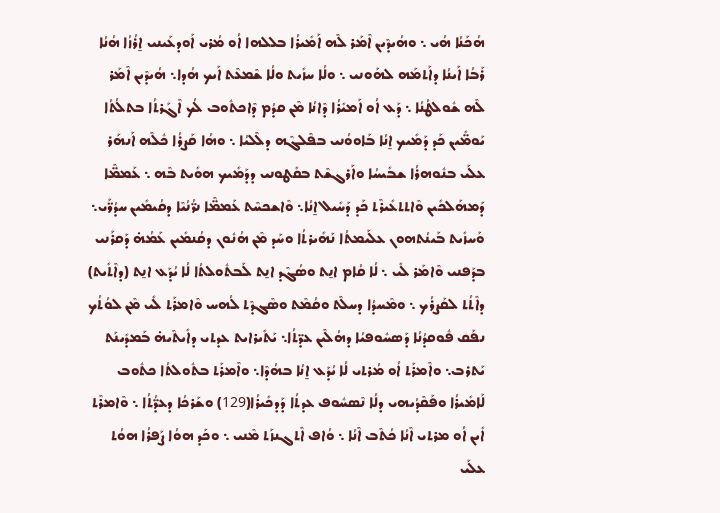ܗܳܟܰܢܳܐ ܗܳܝ ܆ ܘܗܳܝܕܶܝܢ ܐܶܡܰܪ ܠܶܗ ܐܰܡܺܝܪܳܐ ܒܠܠܗܐ ܐܳܘ ܡܳܪܝ ܐܰܘܕܥܰܝܢܝ ܐ̱ܪܳܙܳܐ ܗܳܢܳܐ ܪܰܒܳܐ ܐܰܝܢܳܐ ܕܐܰܬܡܰܗ ܠܗܰܘܢܝ ܆ ܘܠܳܐ ܚܙܺܝܬ ܘܠܳܐ ܫܶܡܥܶܬ ܐܰܝܟ ܗܳܕܐ܆ ܗܳܝܕܶܝܢ ܐܶܡܰܪ ܠܶܗ ܫܽܘܠܛܳܢܳܐ ܆ ܕܰܥ ܐܳܘ ܐܰܡܝܺܪܳܐ ܕܶܐܢܳܐ ܡܶܢ ܩܕܳܡ ܕܶܐܟܬܽܘܒ ܠܳܟ ܐܶܓܰܪܬܳܐ ܒܬܠܳܬܳܐ ܝܰܘܡ̈ܺܝܢ ܟܰܕ ܕܰܡܺܝܟ ܐ̱ܢܳܐ ܒܰܐܘܘܳܢܝ ܒܦܶܠܓܶܗ ܕܠܶܠܝܳܐ ܆ ܘܗܳܐ ܩܰܨܪܳܐ ܟܽܠܶܗ ܐܰܢܗܰܪ ܥܠܰܝ ܒܢܽܘܗܪܳܐ ܫܒܺܝܚܳܐ ܘܐܰܪܓܫܶܬ ܒܩܺܛܘܢܝ ܕܕܰܡܺܝܟ ܗܘܺܝܬ ܒܶܗ ܆ ܥܰܡܡ̈ܶܐ ܕܰܡܗܰܠܟܺܝܢ ܘܶܐܬܬܥܺܝܪܶܬ ܟܰܕ ܕܰܚܺܝܠ ܐ̱ܢܳܐ܆ ܘܶܐܫܟܚܶܬ ܥܰܡܡ̈ܶܐ ܢܪ̈ܳܢܳܝܶܐ ܕܩܳܝܡܺܝܢ ܚܕܳܪ̈ܰܝ܆ ܘܰܚܙܺܝܬ ܒܰܝܢܳܬܗܘܢ ܥܠܰܝܡܬܳܐ ܢܰܗܺܝܪܬܳܐ ܘܚܰܕ ܡܶܢ ܗܳܢܽܘܢ ܕܩܳܢܡܺܝܢ ܥܰܡܳܗ̇ ܕܰܩܪܰܢܝ ܒܕܰܦܢܝ ܘܶܐܡܰܪ ܠܺܝ ܆ ܠܳܐ ܩܳܐܡ ܐܢ̱ܬ ܘܣܳܓܶܕ ܐܢ̱ܬ ܠܰܒܬܽܘܠܬܳܐ ܠܳܐ ܝܳܕܰܥ ܐܢ̱ܬ (ܕܐܶܬܺܝܬ) ܕܐܶܬܳܬ ܠܩܰܨܪܳܟ ܆ ܘܡܶܚܕܳܐ ܕܚܠܶܬ ܘܩܳܡܶܬ ܘܣܶܓܕܶܬ ܠܳܗܚ ܘܶܐܡܪܰܬ ܠܺܝ ܡܶܢ ܠܘܳܬܳܟ ܢܦܰܩ ܦܽܘܩܕܳܢܳܐ ܕܰܣܚܽܘܦܝܳܐ ܕܗܳܠܶܝܢ ܥܕ̈ܬܳܐ܆ ܝܰܬܺܝܪܐܝܬ ܥܕܬܝ ܕܐܺܝܬܶܝܗ̇ ܒܰܡܕܺܝܢܰܬ ܝܰܬܪܒ܆ ܘܐܶܡܪܰܬ ܐܳܘ ܡܳܪܬܝ ܠܳܐ ܝܳܕܰܥ ܐ̱ܢܳܐ ܒܗܳܕܶܐ܆ ܘܐܶܡܪܰܬ ܒܬܽܘܠܬܳܐ ܟܬܽܘܒ ܠܰܐܡܺܝܪܳܐ ܘܦܰܩܶܕܳܝܗܝ ܕܠܳܐ ܢܶܣܚܽܘܦ ܥܕܬܳܐ ܕܰܕܟܺܝܪܳܐ(129) ܘܫܰܪܟܳܐ ܕܥܕ̈ܳܬܳܐ ܆ ܘܶܐܡܪܶܬ ܐܺܝܢ ܐܳܘ ܡܪܬܝ ܐܶܢܳܐ ܟܳܬܶܒ ܐܶܢܳܐ ܆ ܘܳܐܦ ܐܶܬܓܢܙܰܬ ܡܶܢܝ ܆ ܘܟܰܕ ܗܘܳܐ ܨܰܦܪܳܐ ܗܘܳܬ ܥܠܰܝ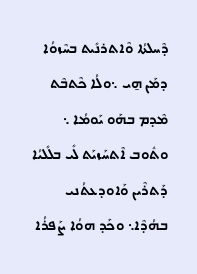ܕܶܚܠܬܳܐ ܘܶܐܬܪܢܺܝܬ ܒܚܶܙܘܳܐ ܕܡܰܢ ܗ̱ܝ ܆ܘܠܳܐ ܟܶܬܒܶܬ ܡܶܕܡ ܒܗܰܘ ܝܰܘܡܳܐ ܆ ܘܬܽܘܒ ܐܶܬܚܰܙܝܰܬ ܠܺܝ ܒܠܺܠܝܳܐ ܕܰܬܪܶܝܢ ܘܰܐܘܕܥܬܳܢܝ ܒܗܳܕܶܐ܆ ܘܟܰܕ ܗܘܳܐ ܨܰܦܪܳܐ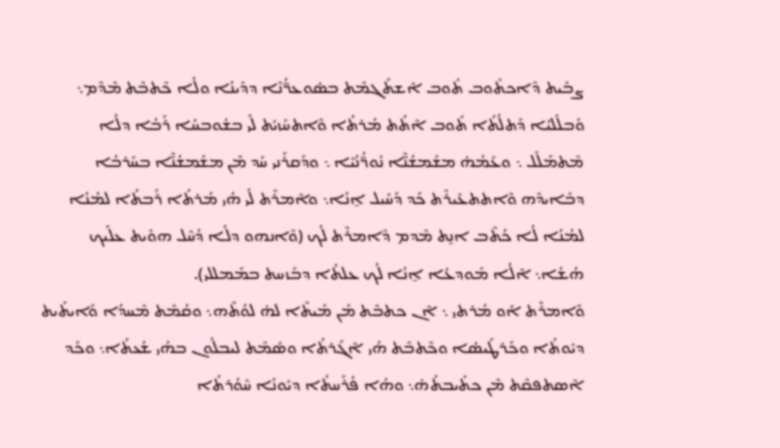ܨܒܺܝܬ ܕܶܐܟܬܽܘܒ ܬܽܘܒ ܐܶܫܬܰܓܡܶܬ ܒܣܽܘܥܪ̈ܳܢܶܐ ܕܕܺܝܢܳܐ ܘܠܳܐ ܟܶܬܒܶܬ ܡܶܕܶܡ܆ ܘܰܒܠܺܠܝܳܐ ܕܰܬܠܳܬܳܐ ܬܽܘܒ ܐܶܬܳܬ ܡܳܪܬܳܐ ܘܶܐܬܚܰܙܝܰܬ ܠܺܝ ܒܫܽܘܒܚܳܐ ܪܰܒܳܐ ܕܠܳܐ ܡܶܬܡܰܠܰܠ ܆ ܘܥܰܡܳܗ̇ ܡܫܰܡܫܳܢ̈ܶܐ ܢܽܘܪ̈ܳܢܳܝܶܐ ܆ ܘܕܰܩܪܰܢܝ ܚܰܕ ܡܶܢ ܡܫܰܡܫܳܢ̈ܶܐ ܒܚܰܪܒܳܐ ܕܒܺܐܝܕܶܗ ܘܶܐܬܬܥܺܝܪܶܬ ܟܰܕ ܕܰܚܺܝܠ ܐ̱ܢܳܐ܆ ܘܐܶܡܪܶܬ ܠܺܝ ܗܳܝ ܡܳܪܬܳܐ ܪܰܒܬܳܐ ܠܡܳܢܳܐ ܠܡܳܢܳܐ ܠܳܐ ܟܳܬܶܒ ܐܢ̱ܬ ܡܶܕܡ ܕܶܐܡܪܶܬ ܠܳܟ (ܘܶܐܢܗܘ ܕܠܳܐ ܕܳܚܶܠ ܗܘܺܝܬ ܥܠܰܝܟ ܗܳܫܳܐ܆ ܐܶܠܳܐ ܡܰܘܕܥܳܐ ܐ̱ܢܳܐ ܠܳܟ ܥܠܬܳܐ ܕܒܰܙܚܬ ܒܡܰܡܠܠܝ).
ܘܶܐܡܪܶܬ ܐܳܘ ܡܳܪܬܝ ܆ ܐܶܢ ܟܬܒܶܬ ܡܰܢ ܡܰܝܬܶܐ ܠܗ̇ ܠܘܳܬܶܗ܆ ܘܩܳܡܶܬ ܡܶܚܕܳܐ ܘܰܐܝܬܺܝܬ ܕܝܽܘܬܳܐ ܘܟܰܪܛܰܝܣܳܐ ܘܟܶܬܒܶܬ ܗܳܝ ܐܶܓܰܪܬܳܐ ܘܣܳܡܶܬ ܠܝܒܠܽܘܢ ܒܗܳܝ ܫܳܥܬܳܐ܆ ܘܟܰܕ ܐܶܣܬܦܩܶܬ ܡܶܢ ܟܬܺܝܒܬܳܗ̇܆ ܘܗܳܐ ܦܳܪܰܚܬܳܐ ܕܝܰܘܢܳܐ ܚܶܘܳܪܬܳܐ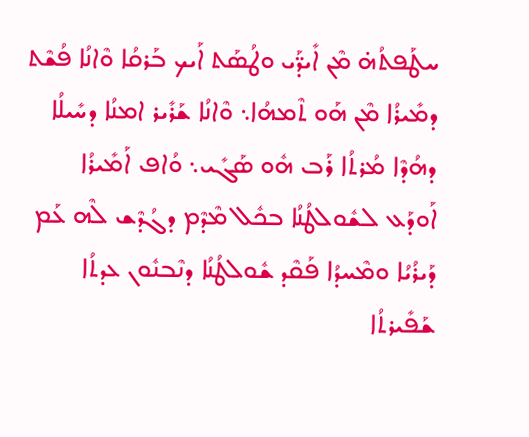ܚܛܰܦܬܳܗ̇ ܡܶܢ ܐܺܝܕ̈ܰܝ ܘܛܳܣܰܬ ܐܰܝܟ ܒܰܪܩܳܐ ܘܶܐܢܳܐ ܦܳܫܶܬ ܕܡܺܝܪܳܐ ܡܶܢ ܗܰܘ ܬܶܡܗܳܐ܆ ܘܶܐܢܳܐ ܫܰܪܺܝܪ ܐܡܢܳܐ ܕܚܺܝܠܳܐ ܕܗܳܕܶܐ ܡܳܪܬܳܐ ܪܰܒ ܗܽܘ ܣܰܓܺܝ܆ ܘܳܐܦ ܐܰܡܺܝܪܳܐ ܐܰܘܕܰܥ ܠܫܽܘܠܛܳܢܳܐ ܒܟܽܠ ܡܶܕܶܡ ܕܓܳܕܶܫ ܠܶܗ ܥܰܡ ܕܰܝܪܳܝܳܐ ܘܡܶܚܕܳܐ ܦܰܩܶܕ ܫܽܘܠܛܳܢܳܐ ܕܢܶܒܢܽܘܢ ܥܕܬܳܐ ܫܰܦܺܝܪܬܳܐ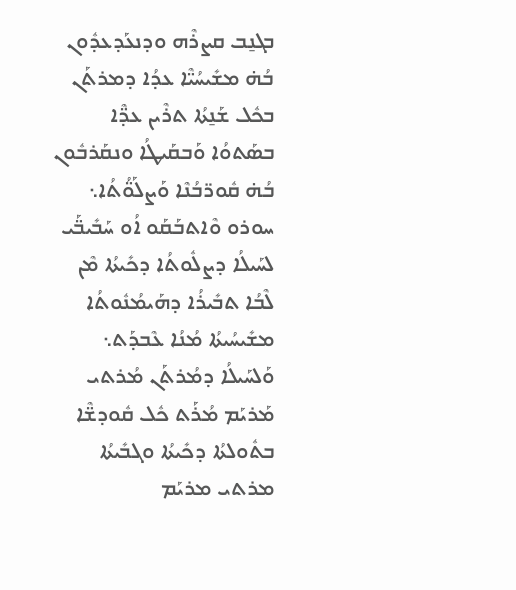ܒܓܢ̱ܒ ܩܨܪܶܗ ܘܕܢܥܰܕܥܕܽܘܢ ܒܳܗ̇ ܡܫܺܝܚܳܝ̈ܶܐ ܥܕܳܐ ܕܡܪܬܰܢ ܒܟܽܠ ܫܰܢ̱ܬܳܐ ܬܪܶܝܢ ܥܕ̈ܶܐ ܒܣܰܬܘܳܐ ܘܰܒܩܰܝܛܳܐ ܘܢܩܰܪܒܽܘܢ ܒܳܗ̇ ܩܽܘܪ̈ܒܳܢܶܐ ܘܰܨܠܰܘ̈ܳܬܳܐ܆ ܚܘܪܘ ܘܶܐܬܒܰܩܰܘ ܐܳܘ ܚܰܒܺܝܒ̈ܰܝ ܠܚܰܝܠܳܐ ܕܨܠܽܘܬܳܐ ܕܟܺܝܬܳܐ ܡܶܢ ܠܶܒܳܐ ܬܒܺܝܪܳܐ ܕܗܰܝܡܳܢܽܘܬܳܐ ܡܫܺܝܚܳܝܬܳܐ ܡܳܢܳܐ ܥܶܒܕܰܬ܆ ܘܰܠܚܰܝܠܳܐ ܕܡܳܪܬܰܢ ܡܳܪܬܝ ܡܰܪܝܰܡ ܡܳܪܰܬ ܟܽܠ ܩܽܘܕܫ̈ܶܐ ܒܬܽܘܠܬܳܐ ܕܟܺܝܬܳܐ ܘܓܒܺܝܬܳܐ ܡܪܬܝ ܡܪܝܰܡ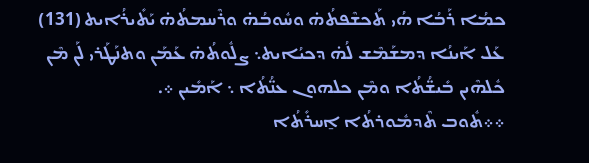ܟܡܳܐ ܪܰܒܳܐ ܗܳܝ ܬܰܟܫܶܦܬܳܗ̇ ܘܚܽܘܒܳܗ̇ ܘܪܶܚܡܬܳܗ̇ ܝܰܬܺܝܪܳܐܝܬ (131) ܥܰܠ ܐܰܝܢܳܐ ܕܡܫܰܡܶܫ ܠܳܗ̇ ܕܟܝܳܐܝܬ܆ ܨܠܽܘܬܳܗ̇ ܥܰܡܰܢ ܘܬܢܰܛܰܪܝ ܠܰܢ ܡܶܢ ܟܽܠܗܶܝܢ ܒܺܝܫ̈ܳܬܳܐ ܘܡܶܢ ܟܠܗܘܢ ܥܢ̈ܳܬܳܐ ܆ ܐܰܡܺܝܢ ܀.
܀܀ܬܽܘܒ ܬܶܕܡܽܘܪܬܳܐ ܐ̱ܚܪܺܬܳܐ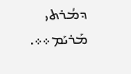ܕܡܳܪܬܝ ܡܰܪܝܰܡ܀܀.